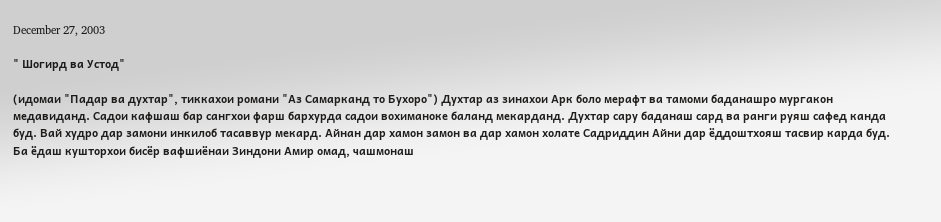December 27, 2003

" Шогирд ва Устод"

(идомаи "Падар ва духтар", тиккахои романи "Аз Самарканд то Бухоро") Духтар аз зинахои Арк боло мерафт ва тамоми баданашро мургакон медавиданд. Садои кафшаш бар сангхои фарш бархурда садои вохиманоке баланд мекарданд. Духтар сару баданаш сард ва ранги руяш сафед канда буд. Вай худро дар замони инкилоб тасаввур мекард. Айнан дар хамон замон ва дар хамон холате Садриддин Айни дар ёддоштхояш тасвир карда буд. Ба ёдаш кушторхои бисёр вафшиёнаи Зиндони Амир омад, чашмонаш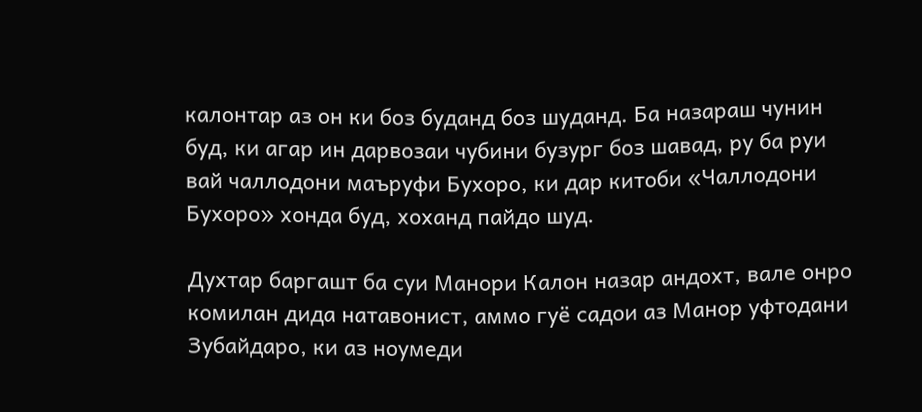калонтар аз он ки боз буданд боз шуданд. Ба назараш чунин буд, ки агар ин дарвозаи чубини бузург боз шавад, ру ба руи вай чаллодони маъруфи Бухоро, ки дар китоби «Чаллодони Бухоро» хонда буд, хоханд пайдо шуд.

Духтар баргашт ба суи Манори Калон назар андохт, вале онро комилан дида натавонист, аммо гуё садои аз Манор уфтодани Зубайдаро, ки аз ноумеди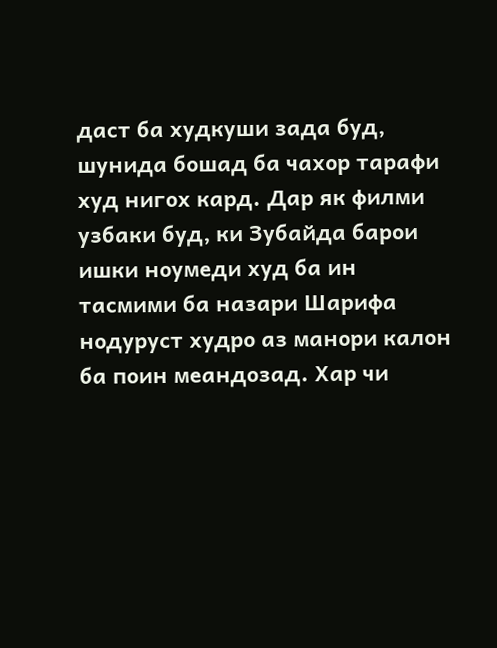даст ба худкуши зада буд, шунида бошад ба чахор тарафи худ нигох кард. Дар як филми узбаки буд, ки Зубайда барои ишки ноумеди худ ба ин тасмими ба назари Шарифа нодуруст худро аз манори калон ба поин меандозад. Хар чи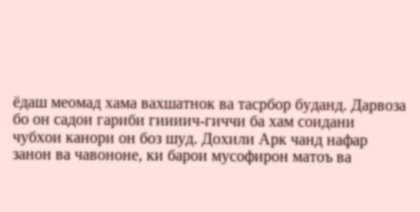ёдаш меомад хама вахшатнок ва тасрбор буданд. Дарвоза бо он садои гариби гиииич-гиччи ба хам соидани чубхои канори он боз шуд. Дохили Арк чанд нафар занон ва чавононе, ки барои мусофирон матоъ ва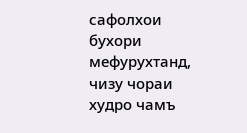сафолхои бухори мефурухтанд, чизу чораи худро чамъ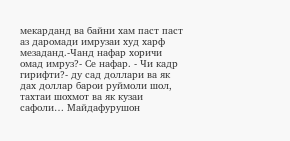мекарданд ва байни хам паст паст аз даромади имрузаи худ харф мезаданд.-Чанд нафар хоричи омад имруз?- Се нафар. - Чи кадр гирифти?- ду сад доллари ва як дах доллар барои руймоли шол, тахтаи шохмот ва як кузаи сафоли… Майдафурушон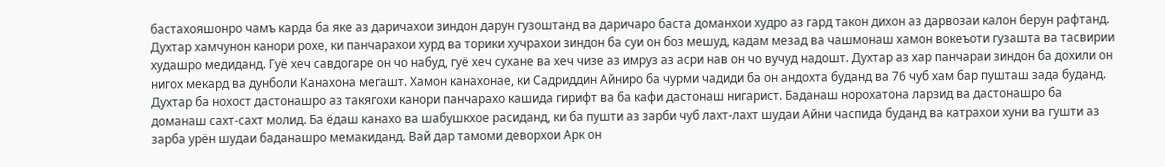бастахояшонро чамъ карда ба яке аз даричахои зиндон дарун гузоштанд ва даричаро баста доманхои худро аз гард такон дихон аз дарвозаи калон берун рафтанд. Духтар хамчунон канори рохе, ки панчарахои хурд ва торики хучрахои зиндон ба суи он боз мешуд, кадам мезад ва чашмонаш хамон вокеъоти гузашта ва тасвирии худашро медиданд. Гуё хеч савдогаре он чо набуд, гуё хеч сухане ва хеч чизе аз имруз аз асри нав он чо вучуд надошт. Духтар аз хар панчараи зиндон ба дохили он нигох мекард ва дунболи Канахона мегашт. Хамон канахонае, ки Садриддин Айниро ба чурми чадиди ба он андохта буданд ва 76 чуб хам бар пушташ зада буданд. Духтар ба нохост дастонашро аз такягохи канори панчарахо кашида гирифт ва ба кафи дастонаш нигарист. Баданаш норохатона ларзид ва дастонашро ба доманаш сахт-сахт молид. Ба ёдаш канахо ва шабушкхое расиданд, ки ба пушти аз зарби чуб лахт-лахт шудаи Айни часпида буданд ва катрахои хуни ва гушти аз зарба урён шудаи баданашро мемакиданд. Вай дар тамоми деворхои Арк он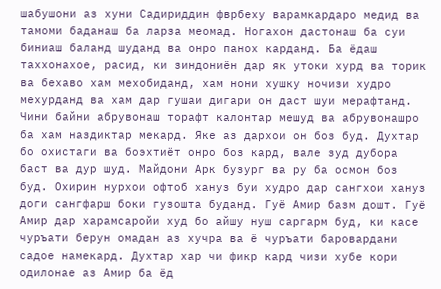шабушони аз хуни Садириддин фврбеху варамкардаро медид ва тамоми баданаш ба ларза меомад. Ногахон дастонаш ба суи биниаш баланд шуданд ва онро панох карданд. Ба ёдаш таххонахое, расид, ки зиндониён дар як утоки хурд ва торик ва бехаво хам мехобиданд, хам нони хушку ночизи худро мехурданд ва хам дар гушаи дигари он даст шуи мерафтанд. Чини байни абрувонаш торафт калонтар мешуд ва абрувонашро ба хам наздиктар мекард. Яке аз дархои он боз буд. Духтар бо охистаги ва боэхтиёт онро боз кард, вале зуд дубора баст ва дур шуд. Майдони Арк бузург ва ру ба осмон боз буд. Охирин нурхои офтоб хануз буи худро дар сангхои хануз доги сангфарш боки гузошта буданд. Гуё Амир базм дошт. Гуё Амир дар харамсаройи худ бо айшу нуш саргарм буд, ки касе чуръати берун омадан аз хучра ва ё чуръати баровардани садое намекард. Духтар хар чи фикр кард чизи хубе кори одилонае аз Амир ба ёд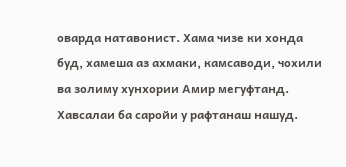оварда натавонист. Хама чизе ки хонда буд, хамеша аз ахмаки, камсаводи, чохили ва золиму хунхории Амир мегуфтанд. Хавсалаи ба саройи у рафтанаш нашуд.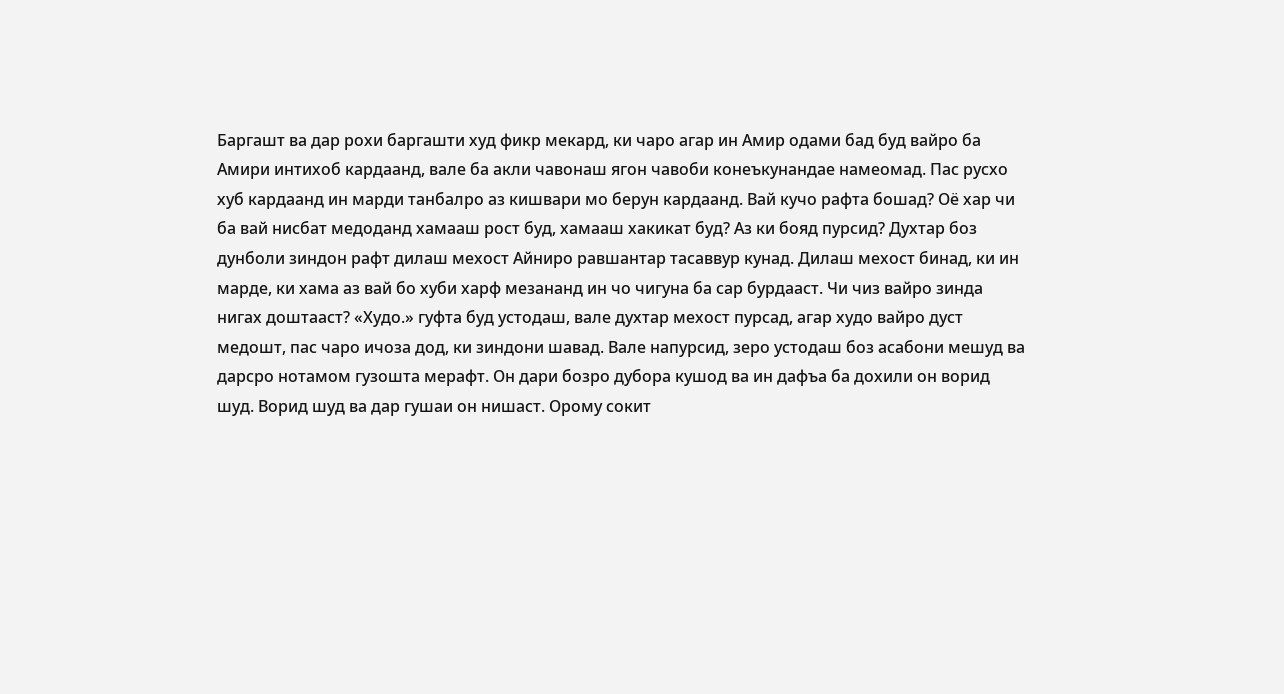Баргашт ва дар рохи баргашти худ фикр мекард, ки чаро агар ин Амир одами бад буд вайро ба Амири интихоб кардаанд, вале ба акли чавонаш ягон чавоби конеъкунандае намеомад. Пас русхо хуб кардаанд ин марди танбалро аз кишвари мо берун кардаанд. Вай кучо рафта бошад? Оё хар чи ба вай нисбат медоданд хамааш рост буд, хамааш хакикат буд? Аз ки бояд пурсид? Духтар боз дунболи зиндон рафт дилаш мехост Айниро равшантар тасаввур кунад. Дилаш мехост бинад, ки ин марде, ки хама аз вай бо хуби харф мезананд ин чо чигуна ба сар бурдааст. Чи чиз вайро зинда нигах доштааст? «Худо.» гуфта буд устодаш, вале духтар мехост пурсад, агар худо вайро дуст медошт, пас чаро ичоза дод, ки зиндони шавад. Вале напурсид, зеро устодаш боз асабони мешуд ва дарсро нотамом гузошта мерафт. Он дари бозро дубора кушод ва ин дафъа ба дохили он ворид шуд. Ворид шуд ва дар гушаи он нишаст. Орому сокит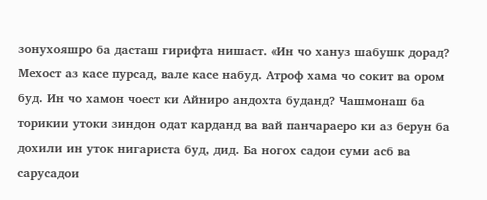зонухояшро ба дасташ гирифта нишаст. «Ин чо хануз шабушк дорад? Мехост аз касе пурсад, вале касе набуд. Атроф хама чо сокит ва ором буд. Ин чо хамон чоест ки Айниро андохта буданд? Чашмонаш ба торикии утоки зиндон одат карданд ва вай панчараеро ки аз берун ба дохили ин уток нигариста буд, дид. Ба ногох садои суми асб ва сарусадои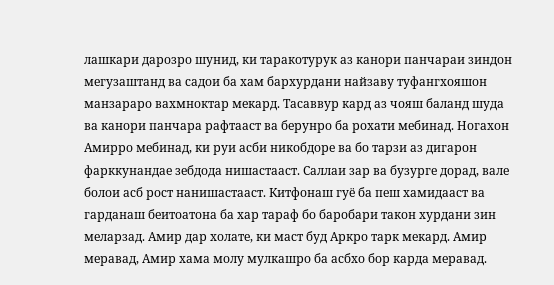лашкари дарозро шунид, ки таракотурук аз канори панчараи зиндон мегузаштанд ва садои ба хам бархурдани найзаву туфангхояшон манзараро вахмноктар мекард. Тасаввур кард аз чояш баланд шуда ва канори панчара рафтааст ва берунро ба рохати мебинад. Ногахон Амирро мебинад, ки руи асби никобдоре ва бо тарзи аз дигарон фарккунандае зебдода нишастааст. Саллаи зар ва бузурге дорад, вале болои асб рост нанишастааст. Китфонаш гуё ба пеш хамидааст ва гарданаш беитоатона ба хар тараф бо баробари такон хурдани зин меларзад. Амир дар холате, ки маст буд Аркро тарк мекард. Амир меравад, Амир хама молу мулкашро ба асбхо бор карда меравад.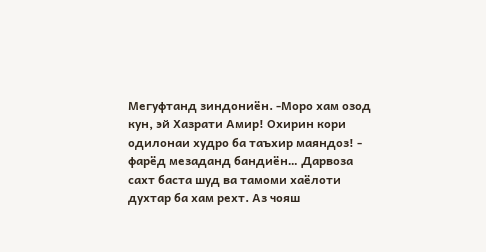Мегуфтанд зиндониён. -Моро хам озод кун, эй Хазрати Амир! Охирин кори одилонаи худро ба таъхир маяндоз! - фарёд мезаданд бандиён… Дарвоза сахт баста шуд ва тамоми хаёлоти духтар ба хам рехт. Аз чояш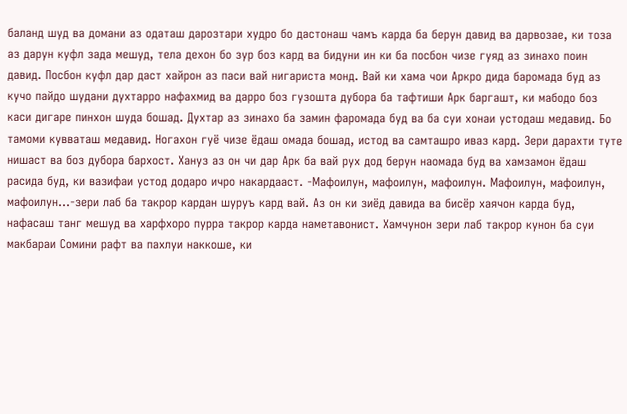баланд шуд ва домани аз одаташ дарозтари худро бо дастонаш чамъ карда ба берун давид ва дарвозае, ки тоза аз дарун куфл зада мешуд, тела дехон бо зур боз кард ва бидуни ин ки ба посбон чизе гуяд аз зинахо поин давид. Посбон куфл дар даст хайрон аз паси вай нигариста монд. Вай ки хама чои Аркро дида баромада буд аз кучо пайдо шудани духтарро нафахмид ва дарро боз гузошта дубора ба тафтиши Арк баргашт, ки мабодо боз каси дигаре пинхон шуда бошад. Духтар аз зинахо ба замин фаромада буд ва ба суи хонаи устодаш медавид. Бо тамоми кувваташ медавид. Ногахон гуё чизе ёдаш омада бошад, истод ва самташро иваз кард. Зери дарахти туте нишаст ва боз дубора бархост. Хануз аз он чи дар Арк ба вай рух дод берун наомада буд ва хамзамон ёдаш расида буд, ки вазифаи устод додаро ичро накардааст. -Мафоилун, мафоилун, мафоилун. Мафоилун, мафоилун, мафоилун…-зери лаб ба такрор кардан шуруъ кард вай. Аз он ки зиёд давида ва бисёр хаячон карда буд, нафасаш танг мешуд ва харфхоро пурра такрор карда наметавонист. Хамчунон зери лаб такрор кунон ба суи макбараи Сомини рафт ва пахлуи наккоше, ки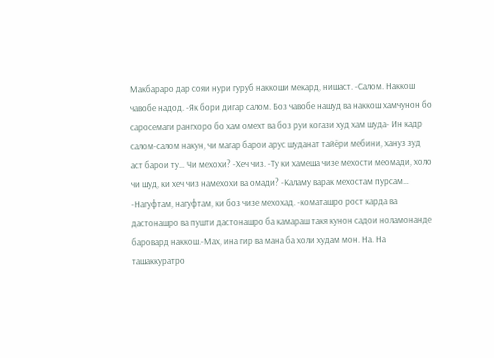Макбараро дар сояи нури гуруб наккоши мекард, нишаст. -Салом. Наккош чавобе надод. -Як бори дигар салом. Боз чавобе нашуд ва наккош хамчунон бо саросемаги рангхоро бо хам омехт ва боз руи когази худ хам шуда- Ин кадр салом-салом накун, чи магар барои арус шуданат тайёри мебини, хануз зуд аст барои ту… Чи мехохи? -Хеч чиз. -Ту ки хамеша чизе мехости меомади, холо чи шуд, ки хеч чиз намехохи ва омади? -Каламу варак мехостам пурсам… -Нагуфтам, нагуфтам, ки боз чизе мехохад. -коматашро рост карда ва дастонашро ва пушти дастонашро ба камараш такя кунон садои ноламонанде баровард наккош.-Мах, ина гир ва мана ба холи худам мон. На. На ташаккуратро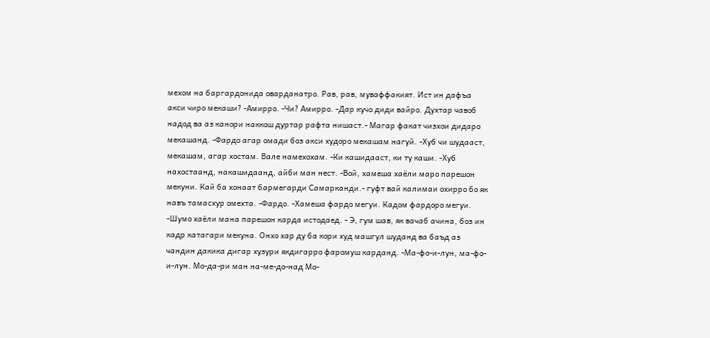мехом на баргардонида оварданатро. Рав, рав, муваффакият. Ист ин дафъа акси чиро мекаши? -Амирро. -Чи? Амирро. -Дар кучо диди вайро. Духтар чавоб надод ва аз канори наккош дуртар рафта нишаст.- Магар факат чизхои дидаро мекашанд. -Фардо агар омади боз акси худоро мекашам нагуй. -Хуб чи шудааст, мекашам, агар хостам. Вале намехохам. -Ки кашидааст, ки ту каши. -Хуб нахостаанд, накашидаанд, айби ман нест. -Вой, хамеша хаёли маро парешон мекуни. Кай ба хонаат бармегарди Самарканди.- гуфт вай калимаи охирро бо як навъ тамасхур омехта. -Фардо. -Хамеша фардо мегуи. Кадом фардоро мегуи. -Шумо хаёли мана парешон карда истодаед. - Э, гум шав, як вачаб ачина, боз ин кадр катагари мекуна. Онхо хар ду ба кори худ машгул шуданд ва баъд аз чандин дакика дигар хузури якдигарро фаромуш карданд. -Ма-фо-и-лун, ма-фо-и-лун. Мо-да-ри ман на-ме-до-над Мо-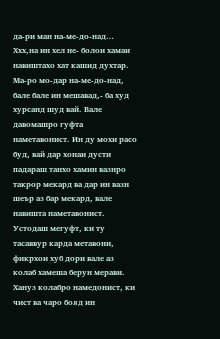да-ри ман на-ме-до-над… Ххх,на ин хел не- болои хамаи навиштахо хат кашид духтар. Ма-ро мо-дар на-ме-до-над, бале бале ин мешавад,- ба худ хурсанд шуд вай. Вале давомашро гуфта наметавонист. Ин ду мохи расо буд, вай дар хонаи дусти падараш танхо хамин вазнро такрор мекард ва дар ин вазн шеър аз бар мекард, вале навишта наметавонист. Устодаш мегуфт, ки ту тасаввур карда метавони, фикрхои хуб дори вале аз колаб хамеша берун мерави. Хануз колабро намедонист, ки чист ва чаро бояд ин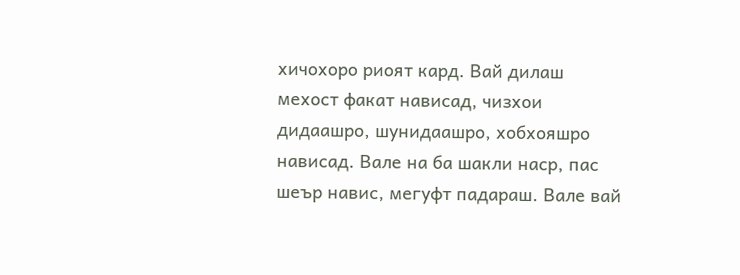хичохоро риоят кард. Вай дилаш мехост факат нависад, чизхои дидаашро, шунидаашро, хобхояшро нависад. Вале на ба шакли наср, пас шеър навис, мегуфт падараш. Вале вай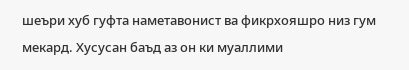шеъри хуб гуфта наметавонист ва фикрхояшро низ гум мекард. Хусусан баъд аз он ки муаллими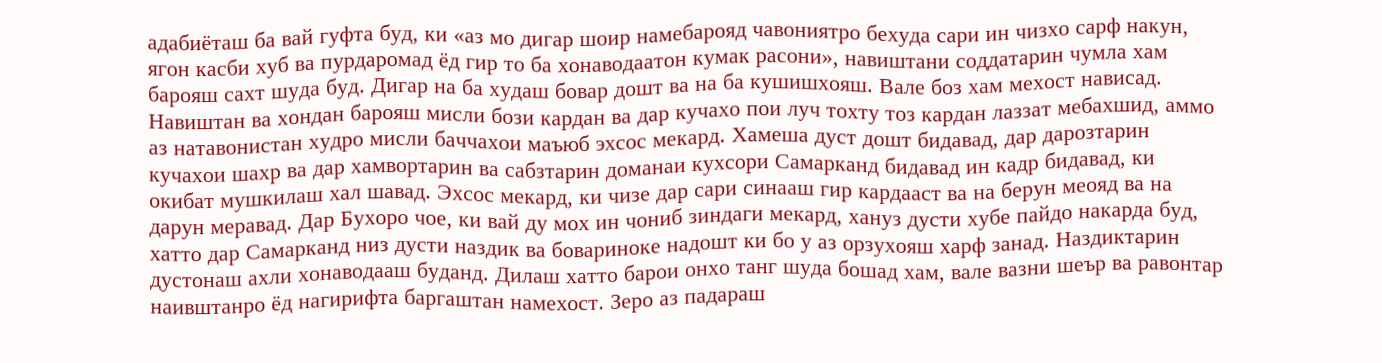адабиёташ ба вай гуфта буд, ки «аз мо дигар шоир намебарояд чавониятро бехуда сари ин чизхо сарф накун, ягон касби хуб ва пурдаромад ёд гир то ба хонаводаатон кумак расони», навиштани соддатарин чумла хам барояш сахт шуда буд. Дигар на ба худаш бовар дошт ва на ба кушишхояш. Вале боз хам мехост нависад. Навиштан ва хондан барояш мисли бози кардан ва дар кучахо пои луч тохту тоз кардан лаззат мебахшид, аммо аз натавонистан худро мисли баччахои маъюб эхсос мекард. Хамеша дуст дошт бидавад, дар дарозтарин кучахои шахр ва дар хамвортарин ва сабзтарин доманаи кухсори Самарканд бидавад ин кадр бидавад, ки окибат мушкилаш хал шавад. Эхсос мекард, ки чизе дар сари синааш гир кардааст ва на берун меояд ва на дарун меравад. Дар Бухоро чое, ки вай ду мох ин чониб зиндаги мекард, хануз дусти хубе пайдо накарда буд, хатто дар Самарканд низ дусти наздик ва бовариноке надошт ки бо у аз орзухояш харф занад. Наздиктарин дустонаш ахли хонаводааш буданд. Дилаш хатто барои онхо танг шуда бошад хам, вале вазни шеър ва равонтар наивштанро ёд нагирифта баргаштан намехост. Зеро аз падараш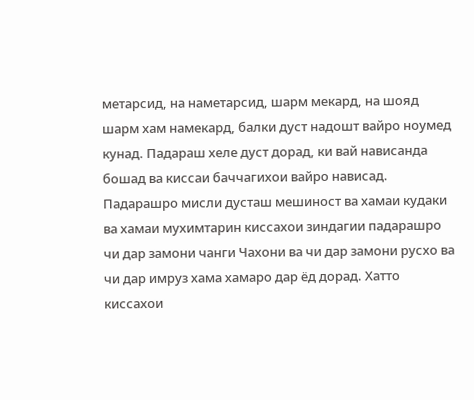метарсид, на наметарсид, шарм мекард, на шояд шарм хам намекард, балки дуст надошт вайро ноумед кунад. Падараш хеле дуст дорад, ки вай нависанда бошад ва киссаи баччагихои вайро нависад. Падарашро мисли дусташ мешиност ва хамаи кудаки ва хамаи мухимтарин киссахои зиндагии падарашро чи дар замони чанги Чахони ва чи дар замони русхо ва чи дар имруз хама хамаро дар ёд дорад. Хатто киссахои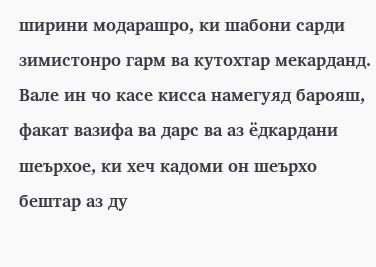ширини модарашро, ки шабони сарди зимистонро гарм ва кутохтар мекарданд. Вале ин чо касе кисса намегуяд барояш, факат вазифа ва дарс ва аз ёдкардани шеърхое, ки хеч кадоми он шеърхо бештар аз ду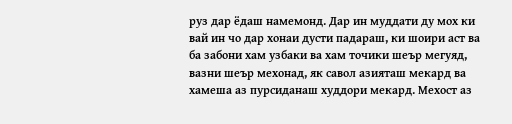руз дар ёдаш намемонд. Дар ин муддати ду мох ки вай ин чо дар хонаи дусти падараш, ки шоири аст ва ба забони хам узбаки ва хам точики шеър мегуяд, вазни шеър мехонад, як савол азияташ мекард ва хамеша аз пурсиданаш худдори мекард. Мехост аз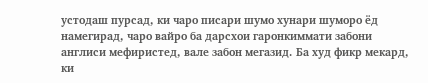устодаш пурсад, ки чаро писари шумо хунари шуморо ёд намегирад, чаро вайро ба дарсхои гаронкиммати забони англиси мефиристед, вале забон мегазид. Ба худ фикр мекард, ки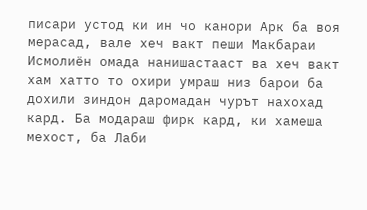писари устод ки ин чо канори Арк ба воя мерасад, вале хеч вакт пеши Макбараи Исмолиён омада нанишастааст ва хеч вакт хам хатто то охири умраш низ барои ба дохили зиндон даромадан чурът нахохад кард. Ба модараш фирк кард, ки хамеша мехост, ба Лаби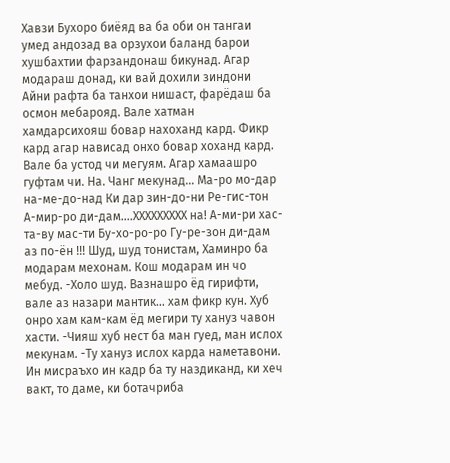Хавзи Бухоро биёяд ва ба оби он тангаи умед андозад ва орзухои баланд барои хушбахтии фарзандонаш бикунад. Агар модараш донад, ки вай дохили зиндони Айни рафта ба танхои нишаст, фарёдаш ба осмон мебарояд. Вале хатман хамдарсихояш бовар нахоханд кард. Фикр кард агар нависад онхо бовар хоханд кард. Вале ба устод чи мегуям. Агар хамаашро гуфтам чи. На. Чанг мекунад… Ма-ро мо-дар на-ме-до-над Ки дар зин-до-ни Ре-гис-тон А-мир-ро ди-дам….ХХХХХХХХХ на! А-ми-ри хас-та-ву мас-ти Бу-хо-ро-ро Гу-ре-зон ди-дам аз по-ён !!! Шуд, шуд тонистам, Хаминро ба модарам мехонам. Кош модарам ин чо мебуд. -Холо шуд. Вазнашро ёд гирифти, вале аз назари мантик… хам фикр кун. Хуб онро хам кам-кам ёд мегири ту хануз чавон хасти. -Чияш хуб нест ба ман гуед, ман ислох мекунам. -Ту хануз ислох карда наметавони. Ин мисраъхо ин кадр ба ту наздиканд, ки хеч вакт, то даме, ки ботачриба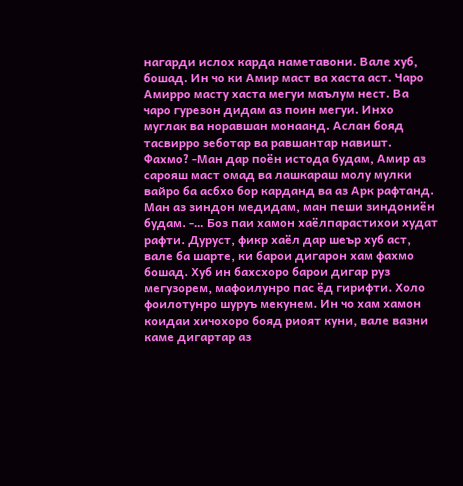нагарди ислох карда наметавони. Вале хуб, бошад. Ин чо ки Амир маст ва хаста аст. Чаро Амирро масту хаста мегуи маълум нест. Ва чаро гурезон дидам аз поин мегуи. Инхо муглак ва норавшан монаанд. Аслан бояд тасвирро зеботар ва равшантар навишт. Фахмо? -Ман дар поён истода будам, Амир аз сарояш маст омад ва лашкараш молу мулки вайро ба асбхо бор карданд ва аз Арк рафтанд. Ман аз зиндон медидам, ман пеши зиндониён будам. -… Боз паи хамон хаёлпарастихои худат рафти. Дуруст, фикр хаёл дар шеър хуб аст, вале ба шарте, ки барои дигарон хам фахмо бошад. Хуб ин бахсхоро барои дигар руз мегузорем, мафоилунро пас ёд гирифти. Холо фоилотунро шуруъ мекунем. Ин чо хам хамон коидаи хичохоро бояд риоят куни, вале вазни каме дигартар аз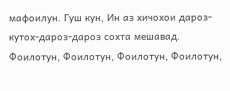мафоилун. Гуш кун, Ин аз хичохои дароз-кутох-дароз-дароз сохта мешавад. Фоилотун, Фоилотун, Фоилотун, Фоилотун,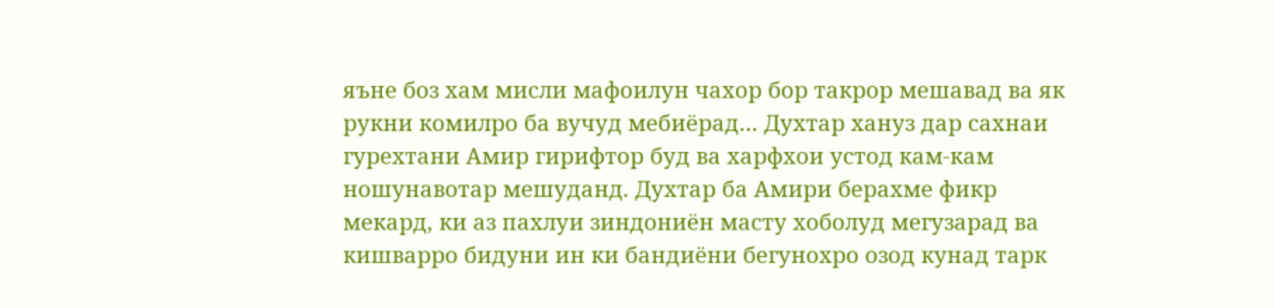яъне боз хам мисли мафоилун чахор бор такрор мешавад ва як рукни комилро ба вучуд мебиёрад… Духтар хануз дар сахнаи гурехтани Амир гирифтор буд ва харфхои устод кам-кам ношунавотар мешуданд. Духтар ба Амири берахме фикр мекард, ки аз пахлуи зиндониён масту хоболуд мегузарад ва кишварро бидуни ин ки бандиёни бегунохро озод кунад тарк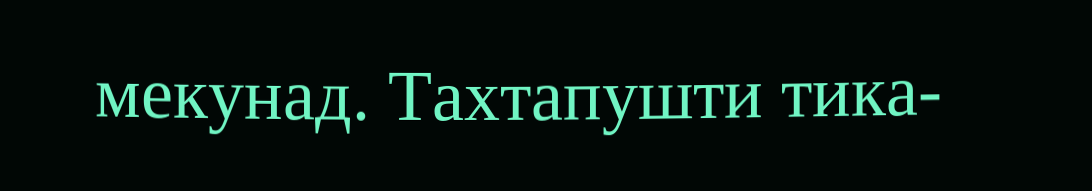мекунад. Тахтапушти тика-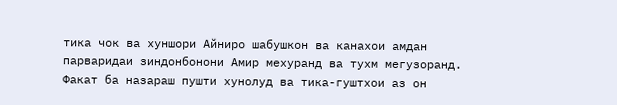тика чок ва хуншори Айниро шабушкон ва канахои амдан парваридаи зиндонбонони Амир мехуранд ва тухм мегузоранд. Факат ба назараш пушти хунолуд ва тика-гуштхои аз он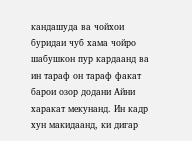кандашуда ва чойхои буридаи чуб хама чойро шабушкон пур кардаанд ва ин тараф он тараф факат барои озор додани Айни харакат мекунанд. Ин кадр хун макидаанд, ки дигар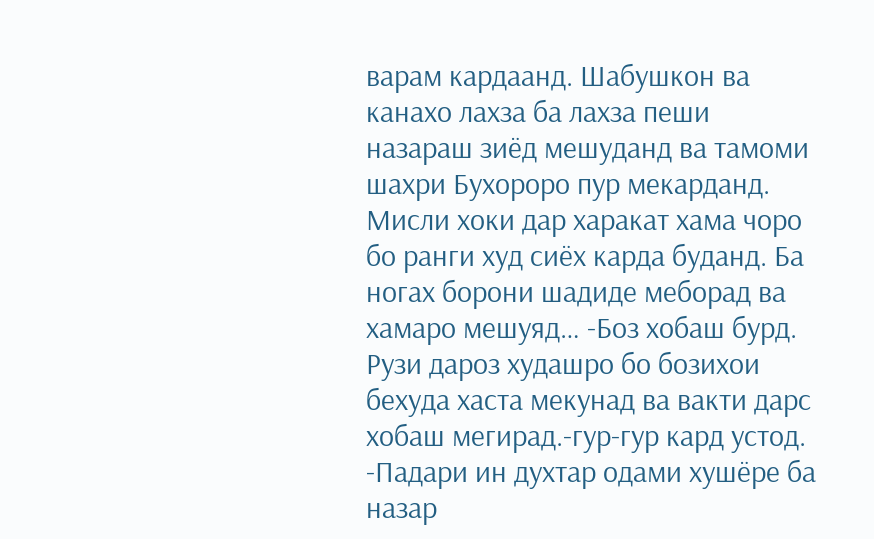варам кардаанд. Шабушкон ва канахо лахза ба лахза пеши назараш зиёд мешуданд ва тамоми шахри Бухороро пур мекарданд. Мисли хоки дар харакат хама чоро бо ранги худ сиёх карда буданд. Ба ногах борони шадиде меборад ва хамаро мешуяд… -Боз хобаш бурд. Рузи дароз худашро бо бозихои бехуда хаста мекунад ва вакти дарс хобаш мегирад.-гур-гур кард устод. -Падари ин духтар одами хушёре ба назар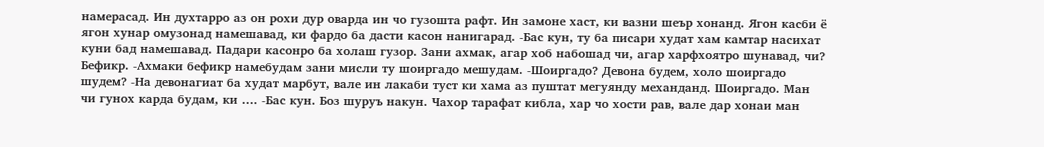намерасад. Ин духтарро аз он рохи дур оварда ин чо гузошта рафт. Ин замоне хаст, ки вазни шеър хонанд. Ягон касби ё ягон хунар омузонад намешавад, ки фардо ба дасти касон нанигарад. -Бас кун, ту ба писари худат хам камтар насихат куни бад намешавад. Падари касонро ба холаш гузор. Зани ахмак, агар хоб набошад чи, агар харфхоятро шунавад, чи? Бефикр. -Ахмаки бефикр намебудам зани мисли ту шоиргадо мешудам. -Шоиргадо? Девона будем, холо шоиргадо шудем? -На девонагиат ба худат марбут, вале ин лакаби туст ки хама аз пуштат мегуянду механданд. Шоиргадо. Ман чи гунох карда будам, ки …. -Бас кун. Боз шуруъ накун. Чахор тарафат кибла, хар чо хости рав, вале дар хонаи ман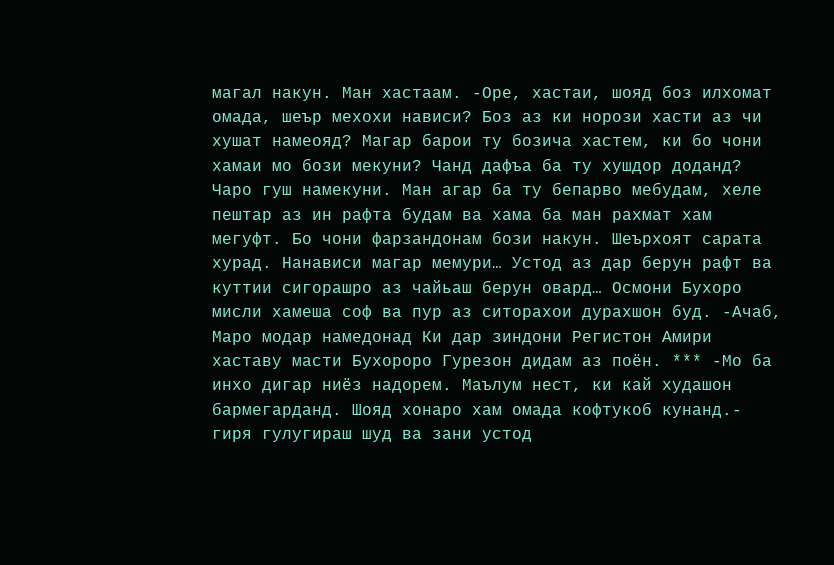магал накун. Ман хастаам. -Оре, хастаи, шояд боз илхомат омада, шеър мехохи нависи? Боз аз ки норози хасти аз чи хушат намеояд? Магар барои ту бозича хастем, ки бо чони хамаи мо бози мекуни? Чанд дафъа ба ту хушдор доданд? Чаро гуш намекуни. Ман агар ба ту бепарво мебудам, хеле пештар аз ин рафта будам ва хама ба ман рахмат хам мегуфт. Бо чони фарзандонам бози накун. Шеърхоят сарата хурад. Нанависи магар мемури… Устод аз дар берун рафт ва куттии сигорашро аз чайьаш берун овард… Осмони Бухоро мисли хамеша соф ва пур аз ситорахои дурахшон буд. -Ачаб, Маро модар намедонад Ки дар зиндони Регистон Амири хаставу масти Бухороро Гурезон дидам аз поён. *** -Мо ба инхо дигар ниёз надорем. Маълум нест, ки кай худашон бармегарданд. Шояд хонаро хам омада кофтукоб кунанд.- гиря гулугираш шуд ва зани устод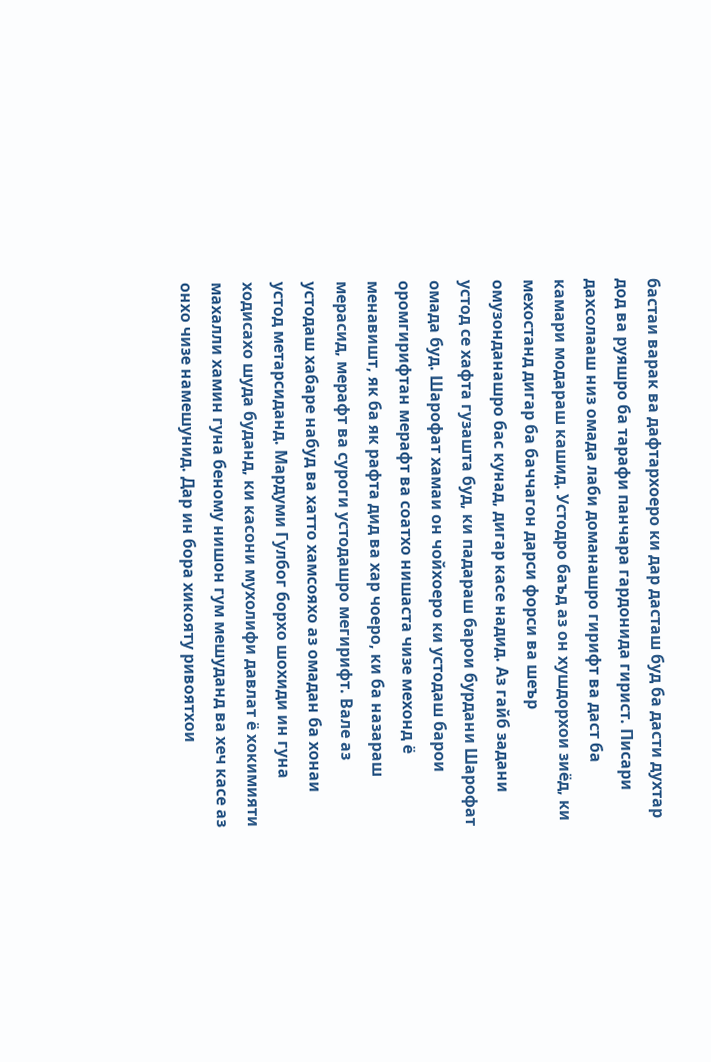бастаи варак ва дафтархоеро ки дар дасташ буд ба дасти духтар дод ва руяшро ба тарафи панчара гардонида гирист. Писари дахсолааш низ омада лаби доманашро гирифт ва даст ба камари модараш кашид. Устодро баъд аз он хушдорхои зиёд, ки мехостанд дигар ба баччагон дарси форси ва шеър омузонданашро бас кунад, дигар касе надид. Аз гайб задани устод се хафта гузашта буд, ки падараш барои бурдани Шарофат омада буд. Шарофат хамаи он чойхоеро ки устодаш барои оромгирифтан мерафт ва соатхо нишаста чизе мехонд ё менавишт, як ба як рафта дид ва хар чоеро, ки ба назараш мерасид, мерафт ва суроги устодашро мегирифт. Вале аз устодаш хабаре набуд ва хатто хамсояхо аз омадан ба хонаи устод метарсиданд. Мардуми Гулбог борхо шохиди ин гуна ходисахо шуда буданд, ки касони мухолифи давлат ё хокимияти махалли хамин гуна беному нишон гум мешуданд ва хеч касе аз онхо чизе намешунид. Дар ин бора хикояту ривоятхои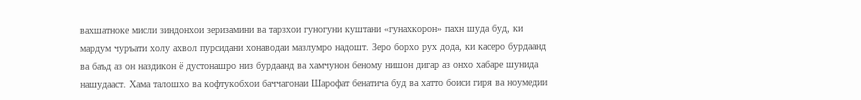вахшатноке мисли зиндонхои зеризамини ва тарзхои гуногуни куштани «гунахкорон» пахн шуда буд, ки мардум чуръати холу ахвол пурсидани хонаводаи мазлумро надошт. Зеро борхо рух дода, ки касеро бурдаанд ва баъд аз он наздикон ё дустонашро низ бурдаанд ва хамчунон беному нишон дигар аз онхо хабаре шунида нашудааст. Хама талошхо ва кофтукобхои баччагонаи Шарофат бенатича буд ва хатто боиси гиря ва ноумедии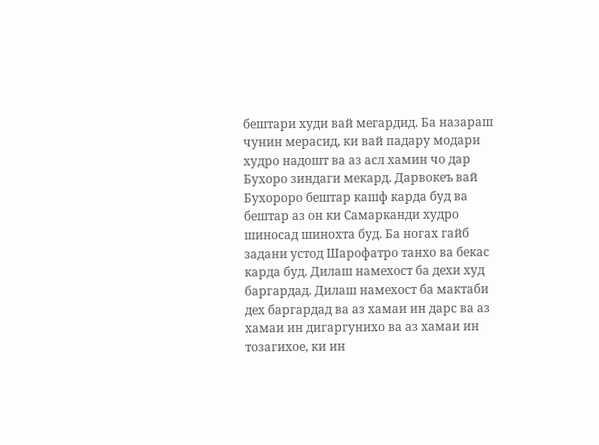бештари худи вай мегардид. Ба назараш чунин мерасид, ки вай падару модари худро надошт ва аз асл хамин чо дар Бухоро зиндаги мекард. Дарвокеъ вай Бухороро бештар кашф карда буд ва бештар аз он ки Самарканди худро шиносад шинохта буд. Ба ногах гайб задани устод Шарофатро танхо ва бекас карда буд. Дилаш намехост ба дехи худ баргардад. Дилаш намехост ба мактаби дех баргардад ва аз хамаи ин дарс ва аз хамаи ин дигаргунихо ва аз хамаи ин тозагихое, ки ин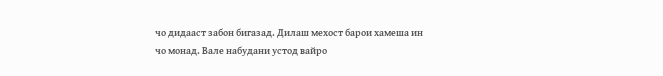чо дидааст забон бигазад. Дилаш мехост барои хамеша ин чо монад. Вале набудани устод вайро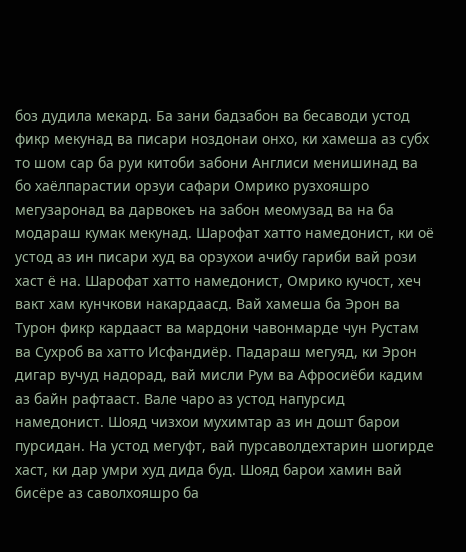боз дудила мекард. Ба зани бадзабон ва бесаводи устод фикр мекунад ва писари ноздонаи онхо, ки хамеша аз субх то шом сар ба руи китоби забони Англиси менишинад ва бо хаёлпарастии орзуи сафари Омрико рузхояшро мегузаронад ва дарвокеъ на забон меомузад ва на ба модараш кумак мекунад. Шарофат хатто намедонист, ки оё устод аз ин писари худ ва орзухои ачибу гариби вай рози хаст ё на. Шарофат хатто намедонист, Омрико кучост, хеч вакт хам кунчкови накардаасд. Вай хамеша ба Эрон ва Турон фикр кардааст ва мардони чавонмарде чун Рустам ва Сухроб ва хатто Исфандиёр. Падараш мегуяд, ки Эрон дигар вучуд надорад, вай мисли Рум ва Афросиёби кадим аз байн рафтааст. Вале чаро аз устод напурсид намедонист. Шояд чизхои мухимтар аз ин дошт барои пурсидан. На устод мегуфт, вай пурсаволдехтарин шогирде хаст, ки дар умри худ дида буд. Шояд барои хамин вай бисёре аз саволхояшро ба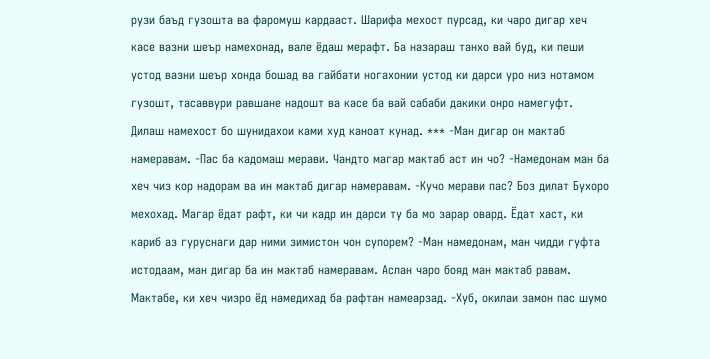рузи баъд гузошта ва фаромуш кардааст. Шарифа мехост пурсад, ки чаро дигар хеч касе вазни шеър намехонад, вале ёдаш мерафт. Ба назараш танхо вай буд, ки пеши устод вазни шеър хонда бошад ва гайбати ногахонии устод ки дарси уро низ нотамом гузошт, тасаввури равшане надошт ва касе ба вай сабаби дакики онро намегуфт. Дилаш намехост бо шунидахои ками худ каноат кунад. *** -Ман дигар он мактаб намеравам. -Пас ба кадомаш мерави. Чандто магар мактаб аст ин чо? -Намедонам ман ба хеч чиз кор надорам ва ин мактаб дигар намеравам. -Кучо мерави пас? Боз дилат Бухоро мехохад. Магар ёдат рафт, ки чи кадр ин дарси ту ба мо зарар овард. Ёдат хаст, ки кариб аз гуруснаги дар ними зимистон чон супорем? -Ман намедонам, ман чидди гуфта истодаам, ман дигар ба ин мактаб намеравам. Аслан чаро бояд ман мактаб равам. Мактабе, ки хеч чизро ёд намедихад ба рафтан намеарзад. -Хуб, окилаи замон пас шумо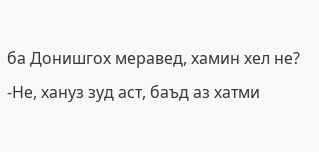ба Донишгох меравед, хамин хел не? -Не, хануз зуд аст, баъд аз хатми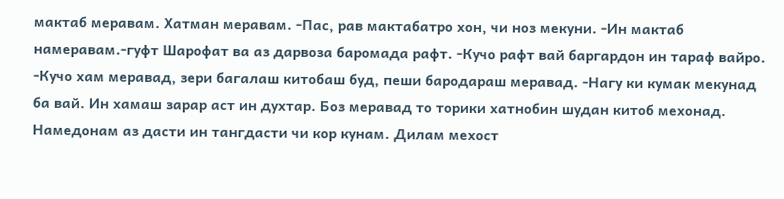мактаб меравам. Хатман меравам. -Пас, рав мактабатро хон, чи ноз мекуни. -Ин мактаб намеравам.-гуфт Шарофат ва аз дарвоза баромада рафт. -Кучо рафт вай баргардон ин тараф вайро. -Кучо хам меравад, зери багалаш китобаш буд, пеши бародараш меравад. -Нагу ки кумак мекунад ба вай. Ин хамаш зарар аст ин духтар. Боз меравад то торики хатнобин шудан китоб мехонад. Намедонам аз дасти ин тангдасти чи кор кунам. Дилам мехост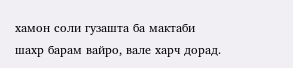хамон соли гузашта ба мактаби шахр барам вайро, вале харч дорад.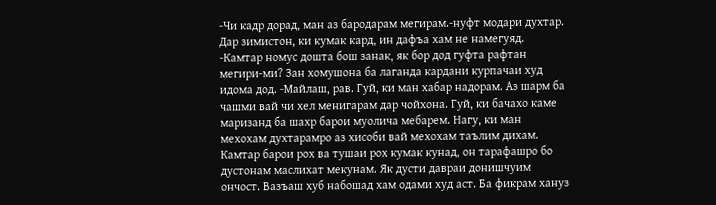-Чи кадр дорад, ман аз бародарам мегирам.-нуфт модари духтар. Дар зимистон, ки кумак кард, ин дафъа хам не намегуяд. -Камтар номус дошта бош занак, як бор дод гуфта рафтан мегири-ми? Зан хомушона ба лаганда кардани курпачаи худ идома дод. -Майлаш, рав. Гуй, ки ман хабар надорам. Аз шарм ба чашми вай чи хел менигарам дар чойхона. Гуй, ки бачахо каме маризанд ба шахр барои муолича мебарем. Нагу, ки ман мехохам духтарамро аз хисоби вай мехохам таълим дихам. Камтар барои рох ва тушаи рох кумак кунад, он тарафашро бо дустонам маслихат мекунам. Як дусти давраи донишчуим ончост. Вазъаш хуб набошад хам одами худ аст. Ба фикрам хануз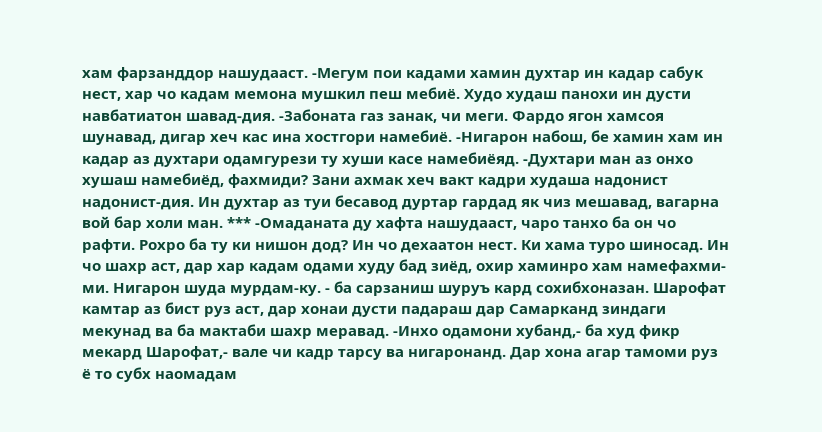хам фарзанддор нашудааст. -Мегум пои кадами хамин духтар ин кадар сабук нест, хар чо кадам мемона мушкил пеш мебиё. Худо худаш панохи ин дусти навбатиатон шавад-дия. -Забоната газ занак, чи меги. Фардо ягон хамсоя шунавад, дигар хеч кас ина хостгори намебиё. -Нигарон набош, бе хамин хам ин кадар аз духтари одамгурези ту хуши касе намебиёяд. -Духтари ман аз онхо хушаш намебиёд, фахмиди? Зани ахмак хеч вакт кадри худаша надонист надонист-дия. Ин духтар аз туи бесавод дуртар гардад як чиз мешавад, вагарна вой бар холи ман. *** -Омаданата ду хафта нашудааст, чаро танхо ба он чо рафти. Рохро ба ту ки нишон дод? Ин чо дехаатон нест. Ки хама туро шиносад. Ин чо шахр аст, дар хар кадам одами худу бад зиёд, охир хаминро хам намефахми-ми. Нигарон шуда мурдам-ку. - ба сарзаниш шуруъ кард сохибхоназан. Шарофат камтар аз бист руз аст, дар хонаи дусти падараш дар Самарканд зиндаги мекунад ва ба мактаби шахр меравад. -Инхо одамони хубанд,- ба худ фикр мекард Шарофат,- вале чи кадр тарсу ва нигаронанд. Дар хона агар тамоми руз ё то субх наомадам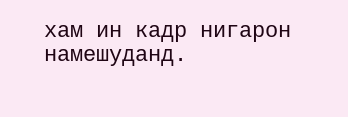хам ин кадр нигарон намешуданд.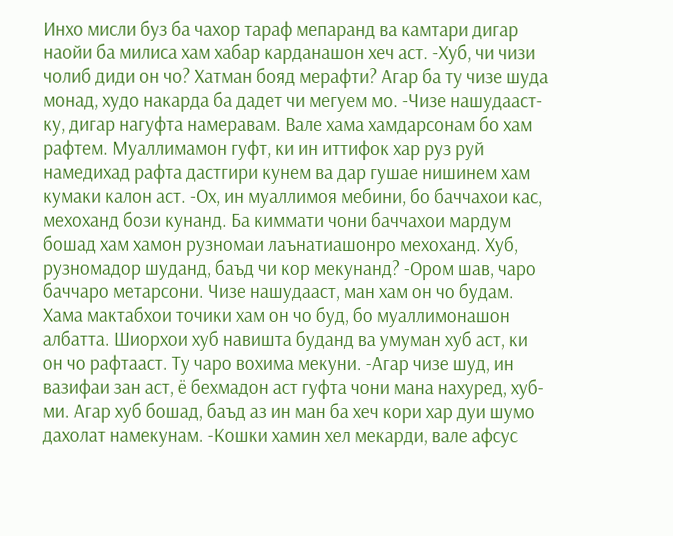Инхо мисли буз ба чахор тараф мепаранд ва камтари дигар наойи ба милиса хам хабар карданашон хеч аст. -Хуб, чи чизи чолиб диди он чо? Хатман бояд мерафти? Агар ба ту чизе шуда монад, худо накарда ба дадет чи мегуем мо. -Чизе нашудааст-ку, дигар нагуфта намеравам. Вале хама хамдарсонам бо хам рафтем. Муаллимамон гуфт, ки ин иттифок хар руз руй намедихад рафта дастгири кунем ва дар гушае нишинем хам кумаки калон аст. -Ох, ин муаллимоя мебини, бо баччахои кас, мехоханд бози кунанд. Ба киммати чони баччахои мардум бошад хам хамон рузномаи лаънатиашонро мехоханд. Хуб, рузномадор шуданд, баъд чи кор мекунанд? -Ором шав, чаро баччаро метарсони. Чизе нашудааст, ман хам он чо будам. Хама мактабхои точики хам он чо буд, бо муаллимонашон албатта. Шиорхои хуб навишта буданд ва умуман хуб аст, ки он чо рафтааст. Ту чаро вохима мекуни. -Агар чизе шуд, ин вазифаи зан аст, ё бехмадон аст гуфта чони мана нахуред, хуб-ми. Агар хуб бошад, баъд аз ин ман ба хеч кори хар дуи шумо дахолат намекунам. -Кошки хамин хел мекарди, вале афсус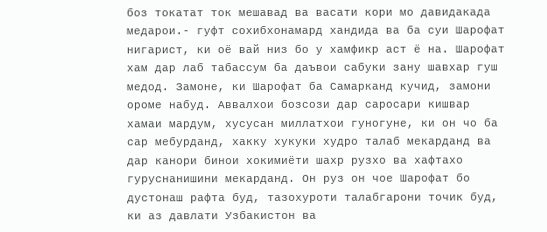боз токатат ток мешавад ва васати кори мо давидакада медарои.- гуфт сохибхонамард хандида ва ба суи Шарофат нигарист, ки оё вай низ бо у хамфикр аст ё на. Шарофат хам дар лаб табассум ба даъвои сабуки зану шавхар гуш медод. Замоне, ки Шарофат ба Самарканд кучид, замони ороме набуд. Аввалхои бозсози дар саросари кишвар хамаи мардум, хусусан миллатхои гуногуне, ки он чо ба сар мебурданд, хакку хукуки худро талаб мекарданд ва дар канори бинои хокимиёти шахр рузхо ва хафтахо гуруснанишини мекарданд. Он руз он чое Шарофат бо дустонаш рафта буд, тазохуроти талабгарони точик буд, ки аз давлати Узбакистон ва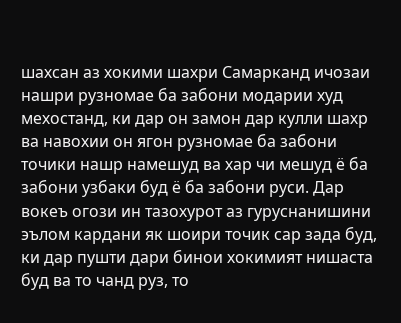шахсан аз хокими шахри Самарканд ичозаи нашри рузномае ба забони модарии худ мехостанд, ки дар он замон дар кулли шахр ва навохии он ягон рузномае ба забони точики нашр намешуд ва хар чи мешуд ё ба забони узбаки буд ё ба забони руси. Дар вокеъ огози ин тазохурот аз гуруснанишини эълом кардани як шоири точик сар зада буд, ки дар пушти дари бинои хокимият нишаста буд ва то чанд руз, то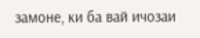замоне, ки ба вай ичозаи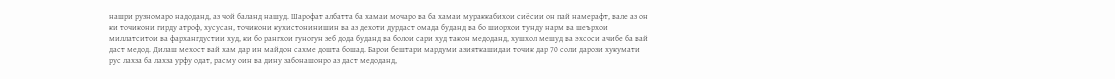нашри рузномаро надоданд, аз чой баланд нашуд. Шарофат албатта ба хамаи мочаро ва ба хамаи мураккабихои сиёсии он пай намерафт, вале аз он ки точикони гирду атроф, хусусан, точикони кухистонинишин ва аз дехоти дурдаст омада буданд ва бо шиорхои тунду нарм ва шеърхои миллатситои ва фархангдустии худ, ки бо рангхои гуногун зеб дода буданд ва болои сари худ такон медоданд, хушхол мешуд ва эхсоси ачибе ба вай даст медод. Дилаш мехост вай хам дар ин майдон сахме дошта бошад. Барои бештари мардуми азияткашидаи точик дар 70 соли дарози хукумати рус лахза ба лахза урфу одат, расму оин ва дину забонашонро аз даст медоданд,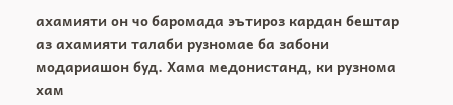ахамияти он чо баромада эътироз кардан бештар аз ахамияти талаби рузномае ба забони модариашон буд. Хама медонистанд, ки рузнома хам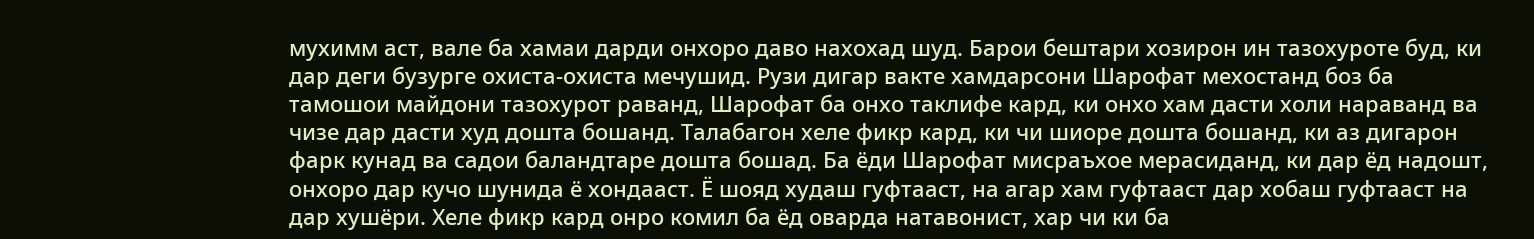мухимм аст, вале ба хамаи дарди онхоро даво нахохад шуд. Барои бештари хозирон ин тазохуроте буд, ки дар деги бузурге охиста-охиста мечушид. Рузи дигар вакте хамдарсони Шарофат мехостанд боз ба тамошои майдони тазохурот раванд, Шарофат ба онхо таклифе кард, ки онхо хам дасти холи нараванд ва чизе дар дасти худ дошта бошанд. Талабагон хеле фикр кард, ки чи шиоре дошта бошанд, ки аз дигарон фарк кунад ва садои баландтаре дошта бошад. Ба ёди Шарофат мисраъхое мерасиданд, ки дар ёд надошт, онхоро дар кучо шунида ё хондааст. Ё шояд худаш гуфтааст, на агар хам гуфтааст дар хобаш гуфтааст на дар хушёри. Хеле фикр кард онро комил ба ёд оварда натавонист, хар чи ки ба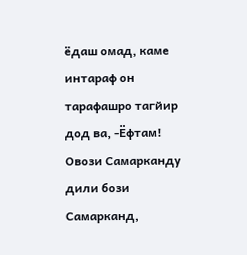ёдаш омад, каме интараф он тарафашро тагйир дод ва, -Ёфтам! Овози Самарканду дили бози Самарканд,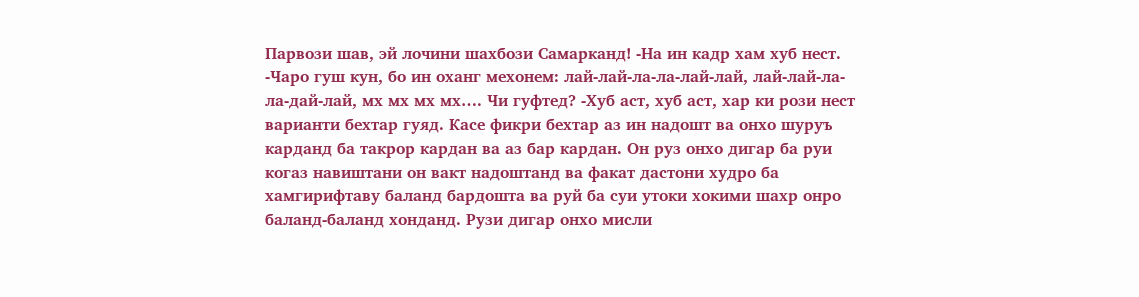Парвози шав, эй лочини шахбози Самарканд! -На ин кадр хам хуб нест. -Чаро гуш кун, бо ин оханг мехонем: лай-лай-ла-ла-лай-лай, лай-лай-ла-ла-дай-лай, мх мх мх мх…. Чи гуфтед? -Хуб аст, хуб аст, хар ки рози нест варианти бехтар гуяд. Касе фикри бехтар аз ин надошт ва онхо шуруъ карданд ба такрор кардан ва аз бар кардан. Он руз онхо дигар ба руи когаз навиштани он вакт надоштанд ва факат дастони худро ба хамгирифтаву баланд бардошта ва руй ба суи утоки хокими шахр онро баланд-баланд хонданд. Рузи дигар онхо мисли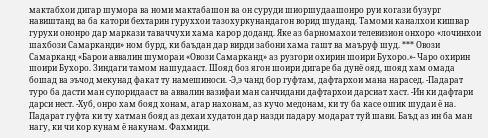мактабхои дигар шумора ва номи мактабашон ва он суруди шиоршудаашонро руи когази бузург навиштанд ва ба катори бехтарин гуруххои тазохуркунандагон ворид шуданд. Тамоми каналхои кишвар гурухи ононро дар маркази таваччухи хама карор доданд. Яке аз барномахои телевизион онхоро «лочинхои шахбози Самарканди» ном бурд, ки баъдан дар вирди забони хама гашт ва маъруф шуд. *** Овози Самарканд «Барои аввалин шумораи «Овози Самарканд» аз рузгори охирин шоири Бухоро.»- Чаро охирин шоири Бухоро. Зиндаги тамом нашудааст. Шояд боз ягон шоири дигаре ба дунё ояд, шояд хам омада бошад ва эъчод мекунад факат ту намешиноси. -Э,э чанд бор гуфтам, дафтархои мана нарасед. -Падарат туро ба дасти ман супоридааст ва аввалин вазифаи ман санчидани дафтархои дарсиат хаст. -Ин ки дафтари дарси нест. -Хуб, онро хам бояд хонам, агар нахонам, аз кучо медонам, ки ту ба касе ошик шудаи ё на. Падарат гуфта ки ту хатман бояд аз дехаи худатон дар назди падару модарат туй шави. Баъд аз ин ба ман нагу, ки чи кор кунам ё накунам. Фахмиди.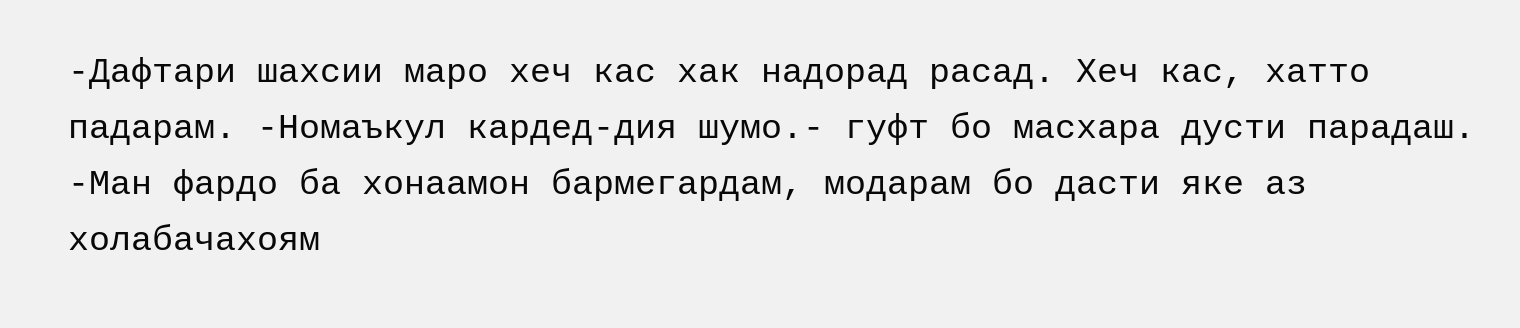-Дафтари шахсии маро хеч кас хак надорад расад. Хеч кас, хатто падарам. -Номаъкул кардед-дия шумо.- гуфт бо масхара дусти парадаш. -Ман фардо ба хонаамон бармегардам, модарам бо дасти яке аз холабачахоям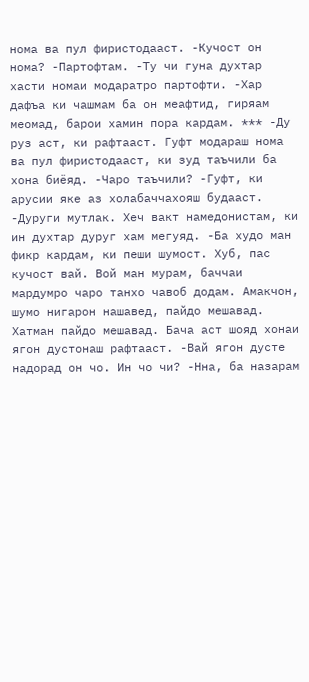нома ва пул фиристодааст. -Кучост он нома? -Партофтам. -Ту чи гуна духтар хасти номаи модаратро партофти. -Хар дафъа ки чашмам ба он меафтид, гиряам меомад, барои хамин пора кардам. *** -Ду руз аст, ки рафтааст. Гуфт модараш нома ва пул фиристодааст, ки зуд таъчили ба хона биёяд. -Чаро таъчили? -Гуфт, ки арусии яке аз холабаччахояш будааст. -Дуруги мутлак. Хеч вакт намедонистам, ки ин духтар дуруг хам мегуяд. -Ба худо ман фикр кардам, ки пеши шумост. Хуб, пас кучост вай. Вой ман мурам, баччаи мардумро чаро танхо чавоб додам. Амакчон, шумо нигарон нашавед, пайдо мешавад. Хатман пайдо мешавад. Бача аст шояд хонаи ягон дустонаш рафтааст. -Вай ягон дусте надорад он чо. Ин чо чи? -Нна, ба назарам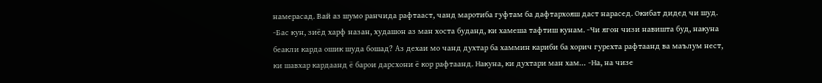намерасад. Вай аз шумо ранчида рафтааст, чанд маротиба гуфтам ба дафтархояш даст нарасед. Окибат дидед чи шуд. -Бас кун, зиёд харф назан, худашон аз ман хоста буданд, ки хамеша тафтиш кунам. -Чи ягон чизи навишта буд, накуна беакли карда ошик шуда бошад? Аз дехаи мо чанд духтар ба хаммин кариби ба хорич гурехта рафтаанд ва маълум нест, ки шавхар кардаанд ё барои дарсхони ё кор рафтаанд. Накуна, ки духтари ман хам… -На, на чизе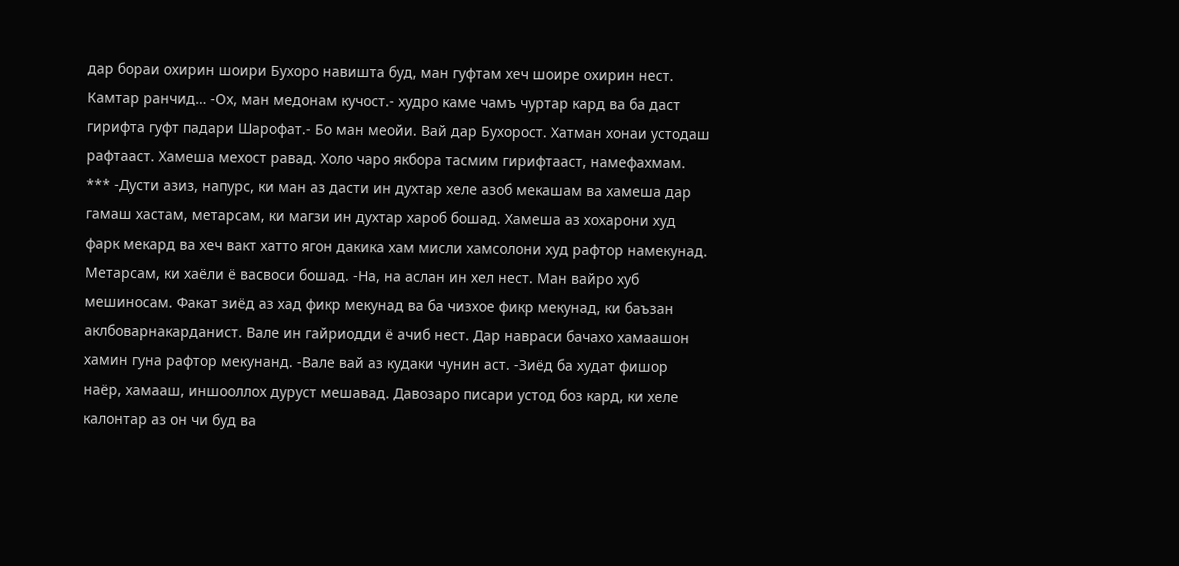дар бораи охирин шоири Бухоро навишта буд, ман гуфтам хеч шоире охирин нест. Камтар ранчид… -Ох, ман медонам кучост.- худро каме чамъ чуртар кард ва ба даст гирифта гуфт падари Шарофат.- Бо ман меойи. Вай дар Бухорост. Хатман хонаи устодаш рафтааст. Хамеша мехост равад. Холо чаро якбора тасмим гирифтааст, намефахмам. *** -Дусти азиз, напурс, ки ман аз дасти ин духтар хеле азоб мекашам ва хамеша дар гамаш хастам, метарсам, ки магзи ин духтар хароб бошад. Хамеша аз хохарони худ фарк мекард ва хеч вакт хатто ягон дакика хам мисли хамсолони худ рафтор намекунад. Метарсам, ки хаёли ё васвоси бошад. -На, на аслан ин хел нест. Ман вайро хуб мешиносам. Факат зиёд аз хад фикр мекунад ва ба чизхое фикр мекунад, ки баъзан аклбоварнакарданист. Вале ин гайриодди ё ачиб нест. Дар навраси бачахо хамаашон хамин гуна рафтор мекунанд. -Вале вай аз кудаки чунин аст. -Зиёд ба худат фишор наёр, хамааш, иншооллох дуруст мешавад. Давозаро писари устод боз кард, ки хеле калонтар аз он чи буд ва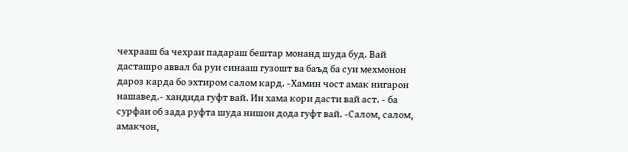чехрааш ба чехраи падараш бештар монанд шуда буд. Вай дасташро аввал ба руи синааш гузошт ва баъд ба суи мехмонон дароз карда бо эхтиром салом кард. -Хамин чост амак нигарон нашавед.- хандида гуфт вай. Ин хама кори дасти вай аст. - ба сурфаи об зада руфта шуда нишон дода гуфт вай. -Салом, салом, амакчон,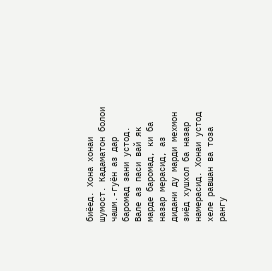биёед. Хона хонаи шумост. Кадаматон болои чашм.-гуён аз дар баромад зани устод. Вале аз паси вай як марде баромад, ки ба назар мерасид, аз дидани ду марди мехмон зиёд хушхол ба назар намерасид. Хонаи устод хеле равшан ва тоза рангу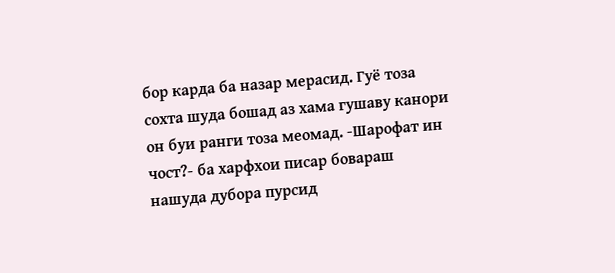бор карда ба назар мерасид. Гуё тоза сохта шуда бошад аз хама гушаву канори он буи ранги тоза меомад. -Шарофат ин чост?- ба харфхои писар бовараш нашуда дубора пурсид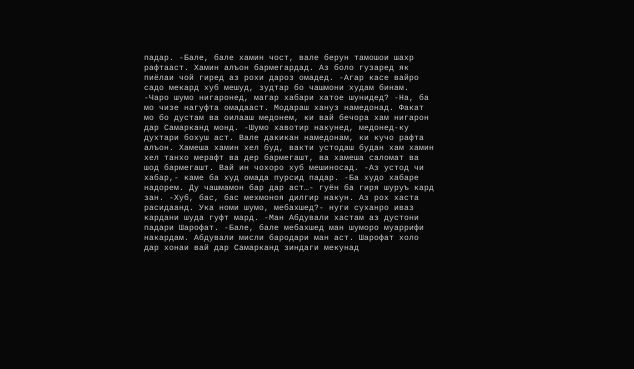падар. -Бале, бале хамин чост, вале берун тамошои шахр рафтааст. Хамин алъон бармегардад. Аз боло гузаред як пиёлаи чой гиред аз рохи дароз омадед. -Агар касе вайро садо мекард хуб мешуд, зудтар бо чашмони худам бинам. -Чаро шумо нигаронед, магар хабари хатое шунидед? -На, ба мо чизе нагуфта омадааст. Модараш хануз намедонад. Факат мо бо дустам ва оилааш медонем, ки вай бечора хам нигарон дар Самарканд монд. -Шумо хавотир накунед, медонед-ку духтари бохуш аст. Вале дакикан намедонам, ки кучо рафта алъон. Хамеша хамин хел буд, вакти устодаш будан хам хамин хел танхо мерафт ва дер бармегашт, ва хамеша саломат ва шод бармегашт. Вай ин чохоро хуб мешиносад. -Аз устод чи хабар,- каме ба худ омада пурсид падар. -Ба худо хабаре надорем. Ду чашмамон бар дар аст…- гуён ба гиря шуруъ кард зан. -Хуб, бас, бас мехмоноя дилгир накун. Аз рох хаста расидаанд. Ука номи шумо, мебахшед?- нуги суханро иваз кардани шуда гуфт мард. -Ман Абдували хастам аз дустони падари Шарофат. -Бале, бале мебахшед ман шуморо муаррифи накардам. Абдували мисли бародари ман аст. Шарофат холо дар хонаи вай дар Самарканд зиндаги мекунад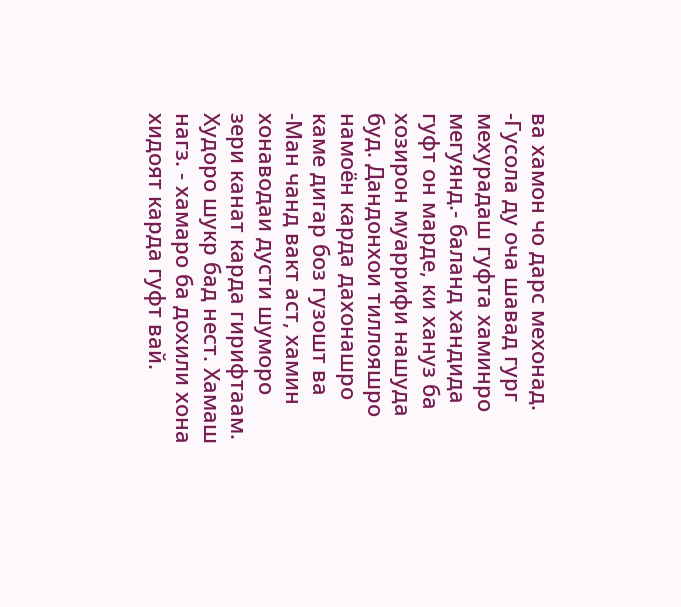ва хамон чо дарс мехонад. -Гусола ду оча шавад гург мехурадаш гуфта хаминро мегуянд.- баланд хандида гуфт он марде, ки хануз ба хозирон муаррифи нашуда буд. Дандонхои тиллояшро намоён карда дахонашро каме дигар боз гузошт ва -Ман чанд вакт аст, хамин хонаводаи дусти шуморо зери канат карда гирифтаам. Худоро шукр бад нест. Хамаш нагз. - хамаро ба дохили хона хидоят карда гуфт вай.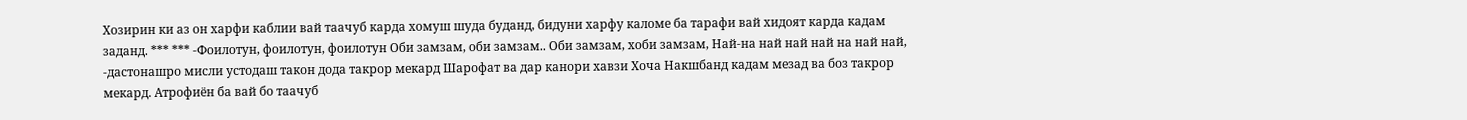Хозирин ки аз он харфи каблии вай таачуб карда хомуш шуда буданд, бидуни харфу каломе ба тарафи вай хидоят карда кадам заданд. *** *** -Фоилотун, фоилотун, фоилотун Оби замзам, оби замзам.. Оби замзам, хоби замзам, Най-на най най най на най най, -дастонашро мисли устодаш такон дода такрор мекард Шарофат ва дар канори хавзи Хоча Накшбанд кадам мезад ва боз такрор мекард. Атрофиён ба вай бо таачуб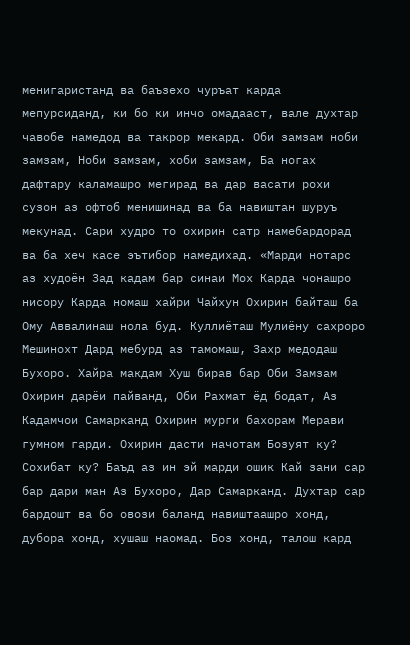менигаристанд ва баъзехо чуръат карда мепурсиданд, ки бо ки инчо омадааст, вале духтар чавобе намедод ва такрор мекард. Оби замзам ноби замзам, Ноби замзам, хоби замзам, Ба ногах дафтару каламашро мегирад ва дар васати рохи сузон аз офтоб менишинад ва ба навиштан шуруъ мекунад. Сари худро то охирин сатр намебардорад ва ба хеч касе эътибор намедихад. «Марди нотарс аз худоён Зад кадам бар синаи Мох Карда чонашро нисору Карда номаш хайри Чайхун Охирин байташ ба Ому Аввалинаш нола буд. Куллиёташ Мулиёну сахроро Мешинохт Дард мебурд аз тамомаш, Захр медодаш Бухоро. Хайра макдам Хуш бирав бар Оби Замзам Охирин дарёи пайванд, Оби Рахмат ёд бодат, Аз Кадамчои Самарканд Охирин мурги бахорам Мерави гумном гарди. Охирин дасти начотам Бозуят ку? Сохибат ку? Баъд аз ин эй марди ошик Кай зани сар бар дари ман Аз Бухоро, Дар Самарканд. Духтар сар бардошт ва бо овози баланд навиштаашро хонд, дубора хонд, хушаш наомад. Боз хонд, талош кард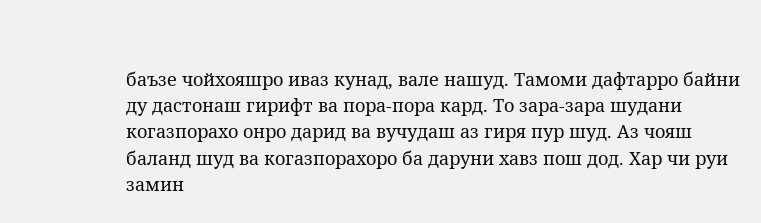баъзе чойхояшро иваз кунад, вале нашуд. Тамоми дафтарро байни ду дастонаш гирифт ва пора-пора кард. То зара-зара шудани когазпорахо онро дарид ва вучудаш аз гиря пур шуд. Аз чояш баланд шуд ва когазпорахоро ба даруни хавз пош дод. Хар чи руи замин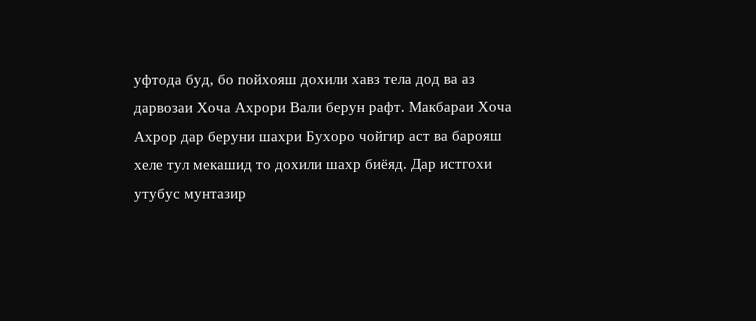уфтода буд, бо пойхояш дохили хавз тела дод ва аз дарвозаи Хоча Ахрори Вали берун рафт. Макбараи Хоча Ахрор дар беруни шахри Бухоро чойгир аст ва барояш хеле тул мекашид то дохили шахр биёяд. Дар истгохи утубус мунтазир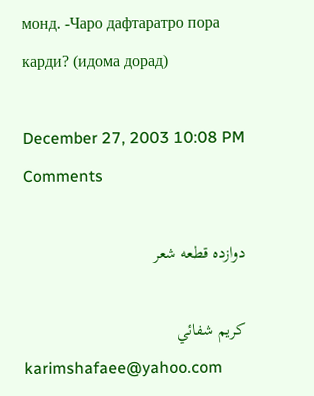монд. -Чаро дафтаратро пора карди? (идома дорад)

December 27, 2003 10:08 PM
Comments

دوازده قطعه شعر

كريم شفائي
karimshafaee@yahoo.com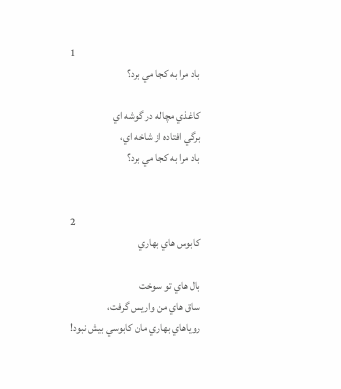1
باد مرا به كجا مي برد؟

كاغذي مچاله در گوشه اي
برگي افتاده از شاخه اي،
باد مرا به كجا مي برد؟


2
كابوس هاي بهاري

بال هاي تو سوخت
ساق هاي من واريس گرفت،
روياهاي بهاري مان كابوسي بيش نبود!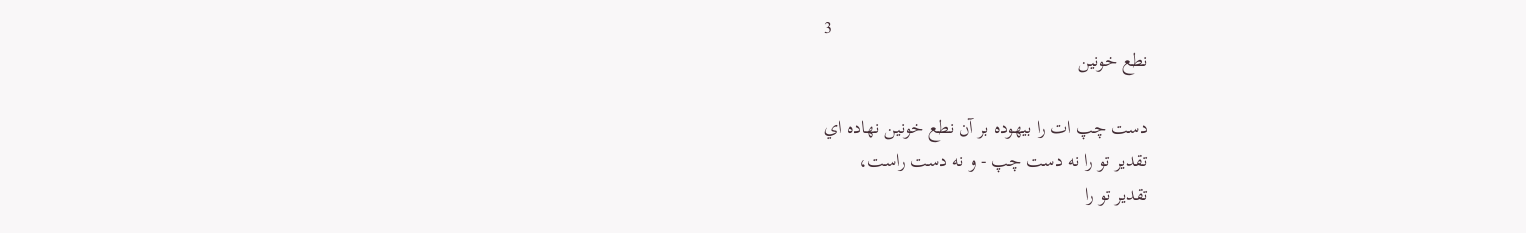3
نطع خونين

دست چپ ات را بيهوده بر آن نطع خونين نهاده اي
تقدير تو را نه دست چپ - و نه دست راست،
تقدير تو را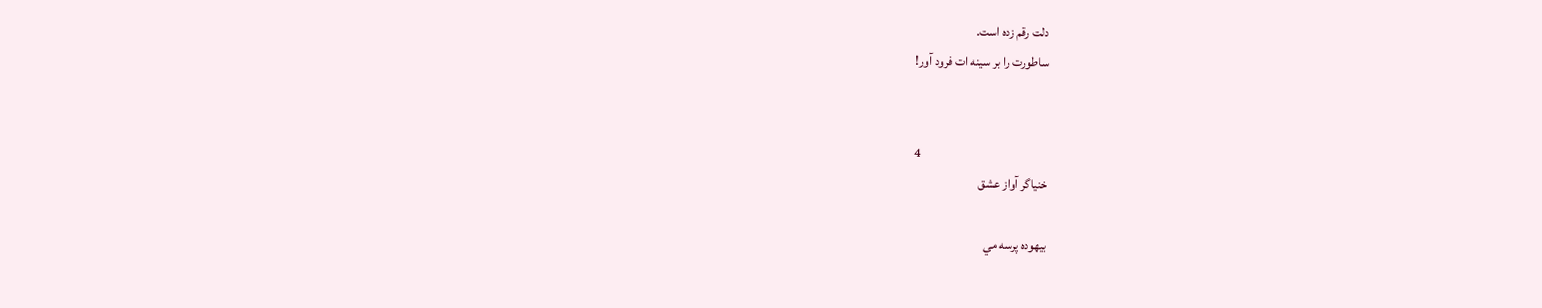دلت رقم زده است.
ساطورت را بر سينه ات فرود آور!


4
خنياگر آواز عشق

بيهوده پرسه مي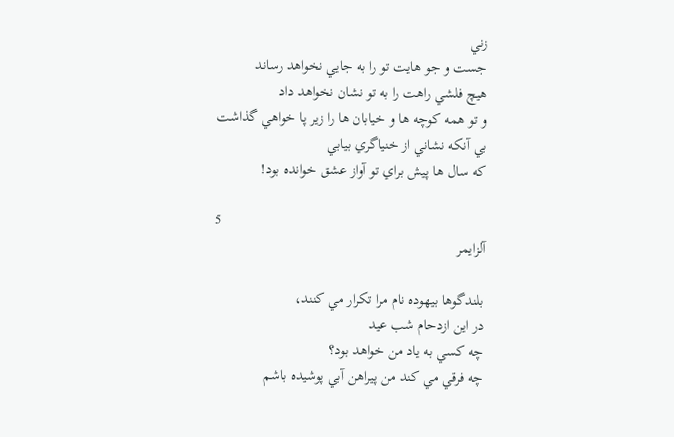زني
جست و جو هايت تو را به جايي نخواهد رساند
هيچ فلشي راهت را به تو نشان نخواهد داد
و تو همه كوچه ها و خيابان ها را زير پا خواهي گذاشت
بي آنكه نشاني از خنياگري بيابي
كه سال ها پيش براي تو آواز عشق خوانده بود!

5
آلزايمر

بلندگوها بيهوده نام مرا تكرار مي كنند،
در اين ازدحام شب عيد
چه كسي به ياد من خواهد بود؟
چه فرقي مي كند من پيراهن آبي پوشيده باشم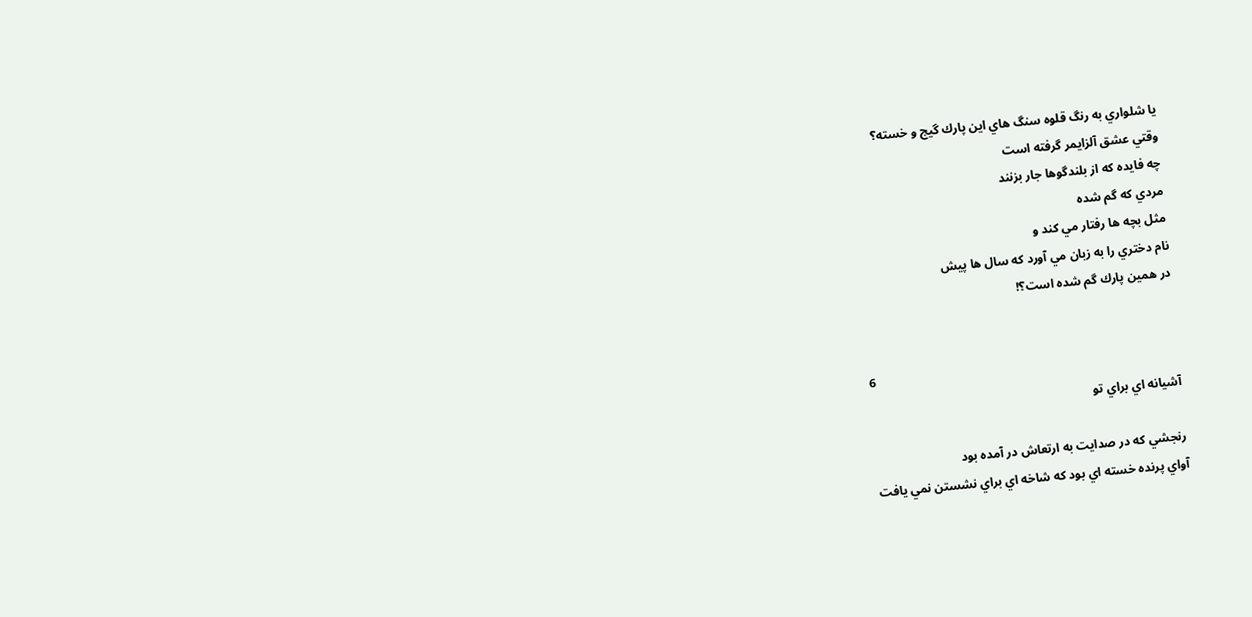يا شلواري به رنگ قلوه سنگ هاي اين پارك گيج و خسته؟
وقتي عشق آلزايمر گرفته است
چه فايده كه از بلندگوها جار بزنند
مردي كه گم شده
مثل بچه ها رفتار مي كند و
نام دختري را به زبان مي آورد كه سال ها پيش
در همين پارك گم شده است؟!


6
آشيانه اي براي تو

رنجشي كه در صدايت به ارتعاش در آمده بود
آواي پرنده خسته اي بود كه شاخه اي براي نشستن نمي يافت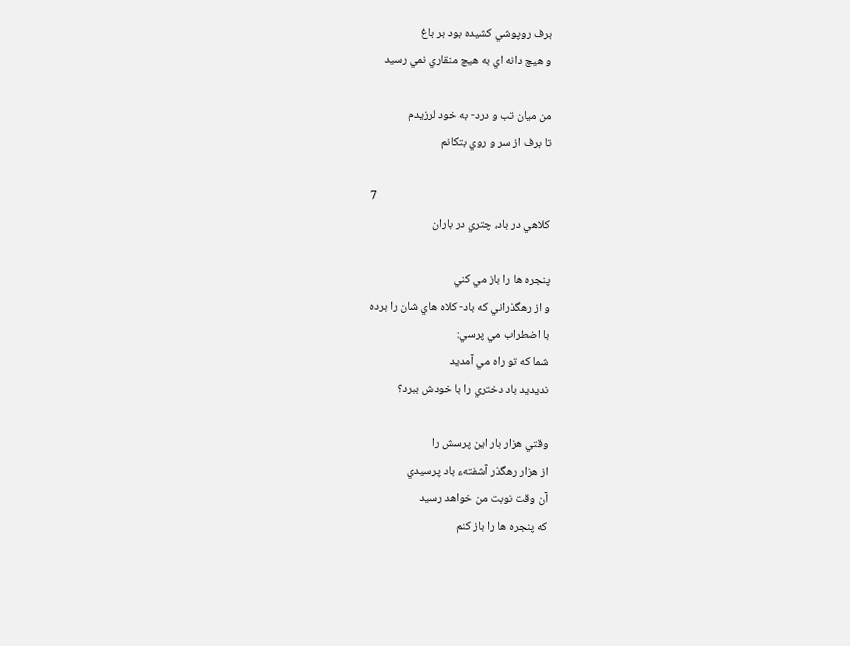برف روپوشي كشيده بود بر باغ
و هيچ دانه اي به هيچ منقاري نمي رسيد

من ميان تب و درد- به خود لرزيدم
تا برف از سر و روي بتكانم

7
كلاهي در باد، چتري در باران

پنجره ها را باز مي كني
و از رهگذراني كه باد- كلاه هاي شان را برده
با اضطراب مي پرسي:
شما كه تو راه مي آمديد
نديديد باد دختري را با خودش ببرد؟

وقتي هزار بار اين پرسش را
از هزار رهگذر آشفتهء باد پرسيدي
آن وقت نوبت من خواهد رسيد
كه پنجره ها را باز كنم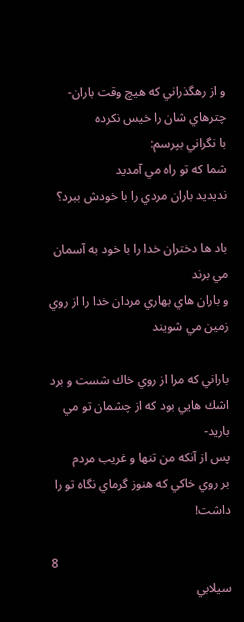و از رهگذراني كه هيچ وقت باران- چترهاي شان را خيس نكرده
با نگراني بپرسم:
شما كه تو راه مي آمديد
نديديد باران مردي را با خودش ببرد؟

باد ها دختران خدا را با خود به آسمان مي برند
و باران هاي بهاري مردان خدا را از روي زمين مي شويند

باراني كه مرا از روي خاك شست و برد
اشك هايي بود كه از چشمان تو مي باريد-
پس از آنكه من تنها و غريب مردم
بر روي خاكي كه هنوز گرماي نگاه تو را داشت!

8
سيلابي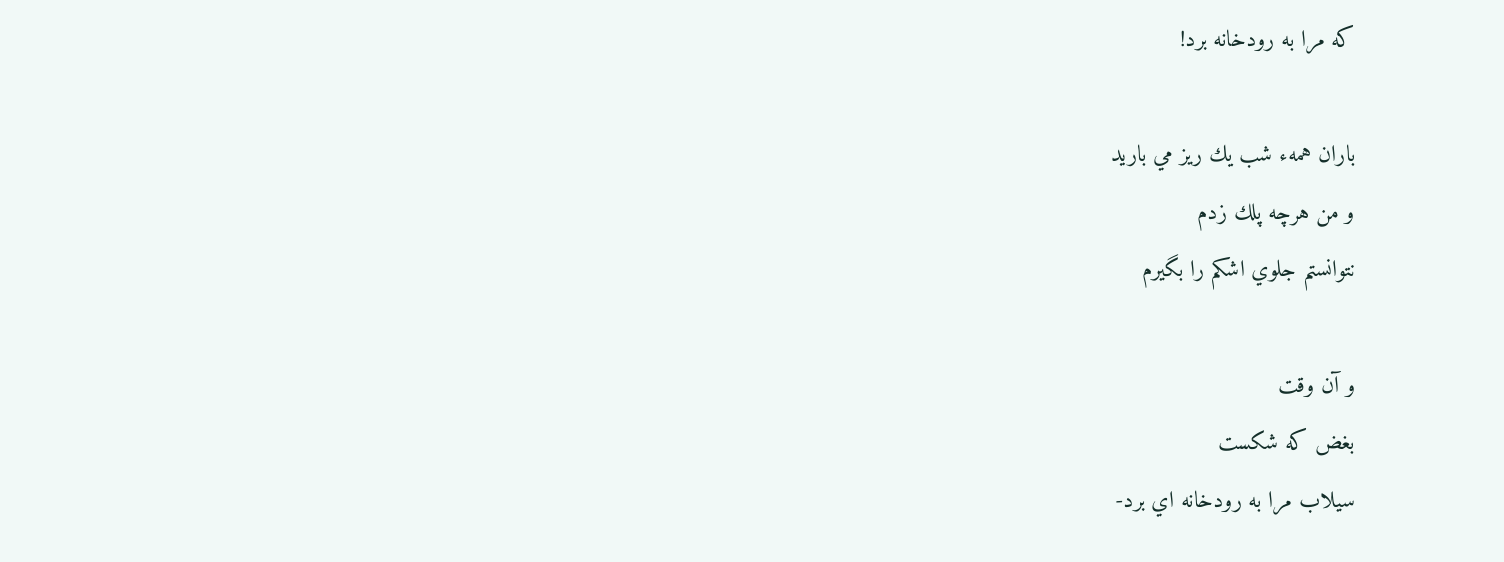كه مرا به رودخانه برد!

باران همهء شب يك ريز مي باريد
و من هرچه پلك زدم
نتوانستم جلوي اشكم را بگيرم

و آن وقت
بغض كه شكست
سيلاب مرا به رودخانه اي برد-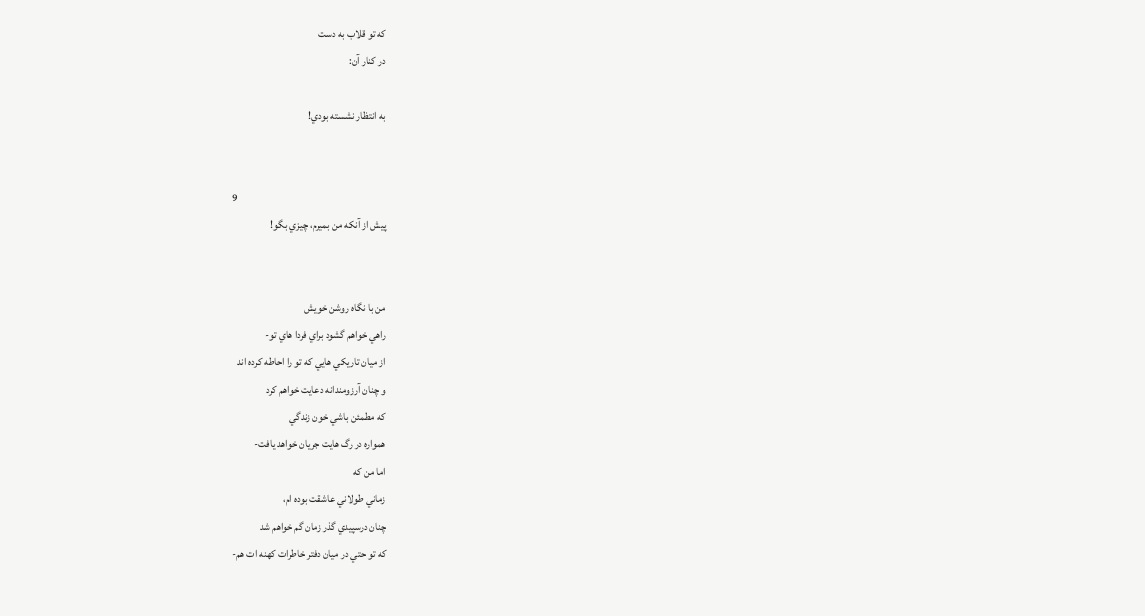كه تو قلاب به دست
در كنار آن:

به انتظار نشسته بودي!


9
پيش از آنكه من بميرم، چيزي بگو!


من با نگاه روشن خويش
راهي خواهم گشود براي فردا هاي تو-
از ميان تاريكي هايي كه تو را احاطه كرده اند
و چنان آرزومندانه دعايت خواهم كرد
كه مطمئن باشي خون زندگي
همواره در رگ هايت جريان خواهد يافت-
اما من كه
زماني طولاني عاشقت بوده ام،
چنان درسپيدي گذر زمان گم خواهم شد
كه تو حتي در ميان دفتر خاطرات كهنه ات هم-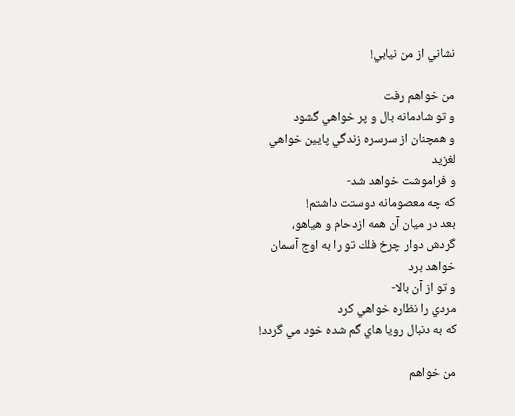نشاني از من نيابي!

من خواهم رفت
و تو شادمانه بال و پر خواهي گشود
و همچنان از سرسره زندگي پايين خواهي لغزيد
و فراموشت خواهد شد-
كه چه معصومانه دوستت داشتم!
بعد در ميان آن همه ازدحام و هياهو،
گردش دوار چرخ فلك تو را به اوج آسمان خواهد برد
و تو از آن بالا-
مردي را نظاره خواهي كرد
كه به دنبال رويا هاي گم شده خود مي گردد!

من خواهم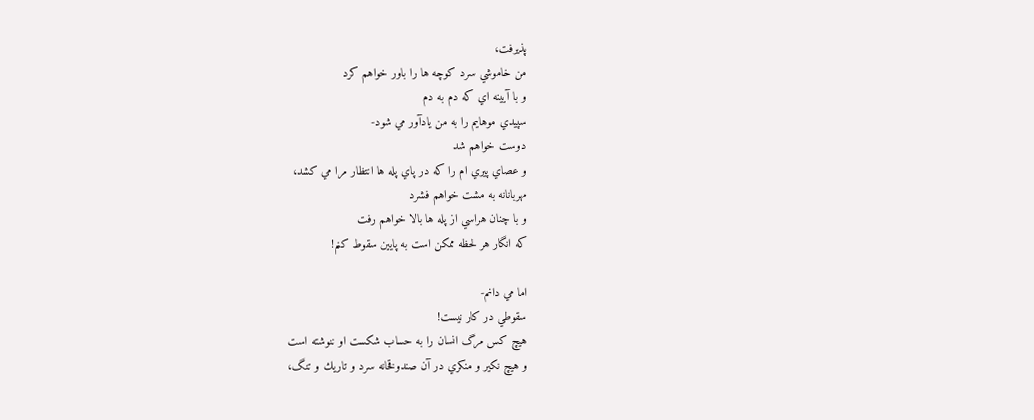پذيرفت،
من خاموشي سرد كوچه ها را باور خواهم كرد
و با آيينه اي كه دم به دم
سپيدي موهايم را به من يادآور مي شود-
دوست خواهم شد
و عصاي پيري ام را كه در پاي پله ها انتظار مرا مي كشد،
مهربانانه به مشت خواهم فشرد
و با چنان هراسي از پله ها بالا خواهم رفت
كه انگار هر لحظه ممكن است به پايين سقوط كنم!

اما مي دانم-
سقوطي در كار نيست!
هيچ كس مرگ انسان را به حساب شكست او ننوشته است
و هيچ نكير و منكري در آن صندوقخانه سرد و تاريك و تنگ،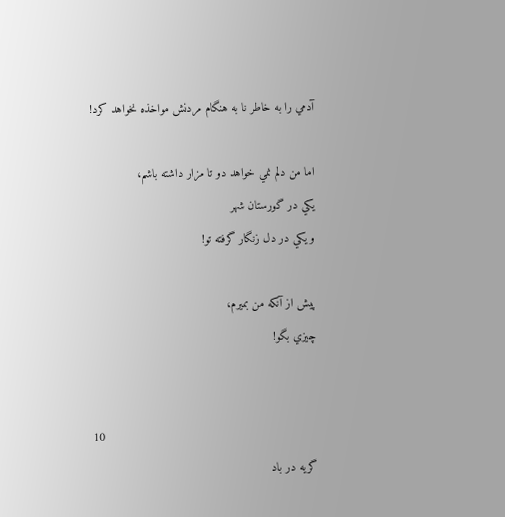آدمي را به خاطر نا به هنگام مردنش مواخذه نخواهد كرد!

اما من دلم نمي خواهد دو تا مزار داشته باشم،
يكي در گورستان شهر
و يكي در دل زنگار گرفته تو!

پيش از آنكه من بميرم،
چيزي بگو!


10
گريه در باد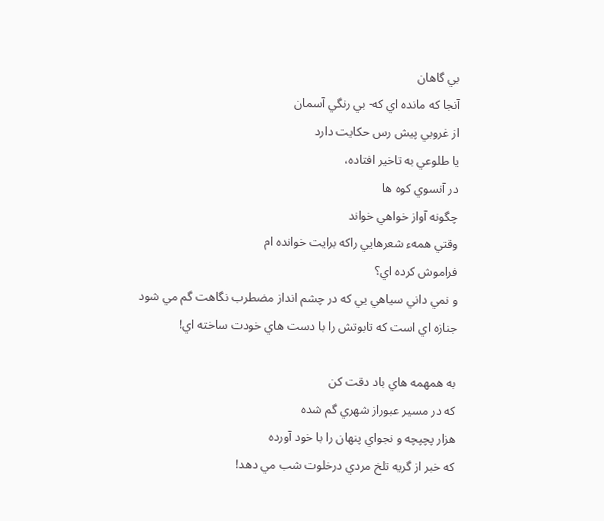بي گاهان
آنجا كه مانده اي كه- بي رنگي آسمان
از غروبي پيش رس حكايت دارد
يا طلوعي به تاخير افتاده،
در آنسوي كوه ها
چگونه آواز خواهي خواند
وقتي همهء شعرهايي راكه برايت خوانده ام
فراموش كرده اي؟
و نمي داني سياهي يي كه در چشم انداز مضطرب نگاهت گم مي شود
جنازه اي است كه تابوتش را با دست هاي خودت ساخته اي!

به همهمه هاي باد دقت كن
كه در مسير عبوراز شهري گم شده
هزار پچپچه و نجواي پنهان را با خود آورده
كه خبر از گريه تلخ مردي درخلوت شب مي دهد!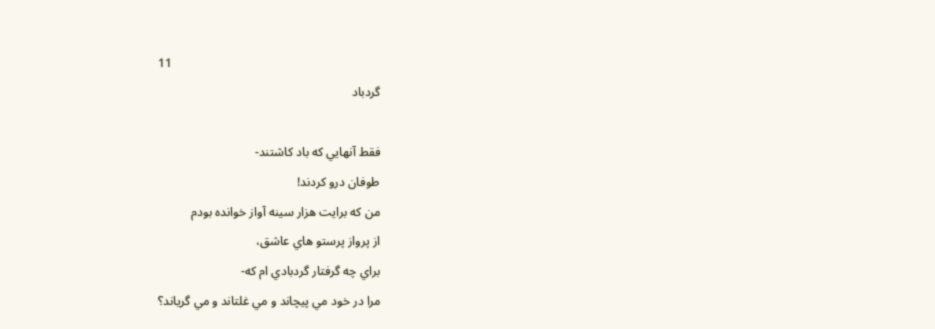11
گردباد

فقط آنهايي كه باد كاشتند-
طوفان درو كردند!
من كه برايت هزار سينه آواز خوانده بودم
از پرواز پرستو هاي عاشق،
براي چه گرفتار گردبادي ام كه-
مرا در خود مي پيچاند و مي غلتاند و مي گرياند؟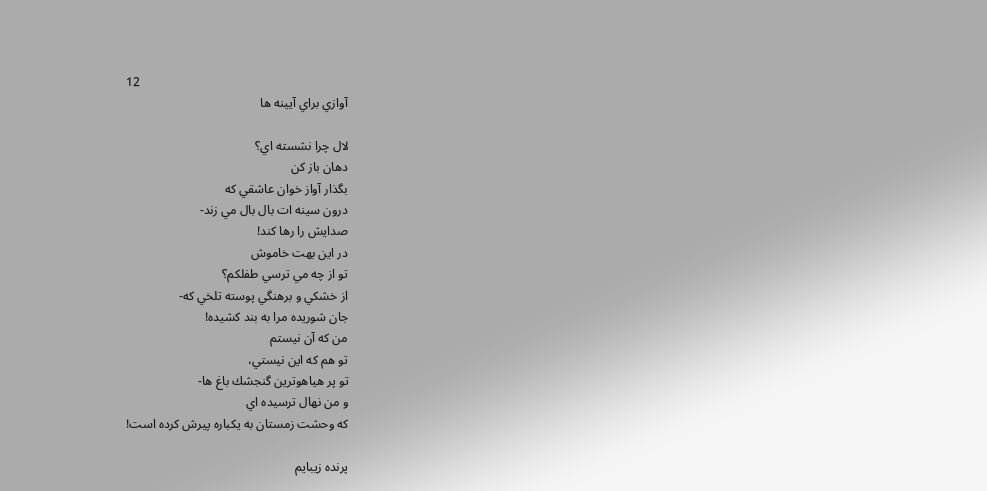12
آوازي براي آيينه ها

لال چرا نشسته اي؟
دهان باز كن
بگذار آواز خوان عاشقي كه
درون سينه ات بال بال مي زند-
صدايش را رها كند!
در اين بهت خاموش
تو از چه مي ترسي طفلكم؟
از خشكي و برهنگي پوسته تلخي كه-
جان شوريده مرا به بند كشيده!
من كه آن نيستم
تو هم كه اين نيستي،
تو پر هياهوترين گنجشك باغ ها-
و من نهال ترسيده اي
كه وحشت زمستان به يكباره پيرش كرده است!

پرنده زيبايم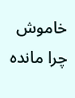خاموش چرا مانده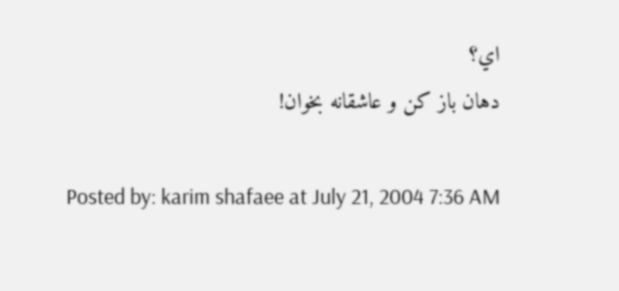اي؟
دهان باز كن و عاشقانه بخوان!

Posted by: karim shafaee at July 21, 2004 7:36 AM